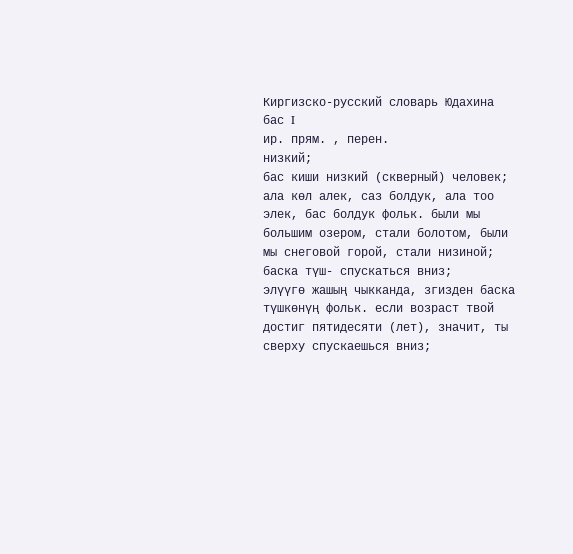Киргизско-русский словарь Юдахина
бас I
ир. прям. , перен.
низкий;
бас киши низкий (скверный) человек;
ала көл алек, саз болдук, ала тоо элек, бас болдук фольк. были мы большим озером, стали болотом, были мы снеговой горой, стали низиной;
баска түш- спускаться вниз;
элүүгө жашың чыкканда, згизден баска түшкөнүң фольк. если возраст твой достиг пятидесяти (лет), значит, ты сверху спускаешься вниз;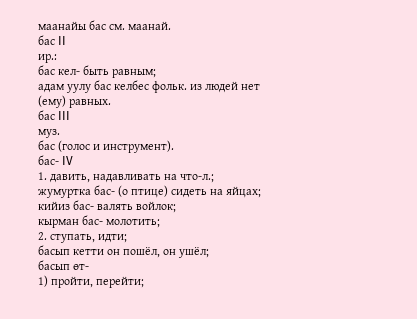маанайы бас см. маанай.
бас II
ир.:
бас кел- быть равным;
адам уулу бас келбес фольк. из людей нет (ему) равных.
бас III
муз.
бас (голос и инструмент).
бас- IV
1. давить, надавливать на что-л.;
жумуртка бас- (о птице) сидеть на яйцах;
кийиз бас- валять войлок;
кырман бас- молотить;
2. ступать, идти;
басып кетти он пошёл, он ушёл;
басып өт-
1) пройти, перейти;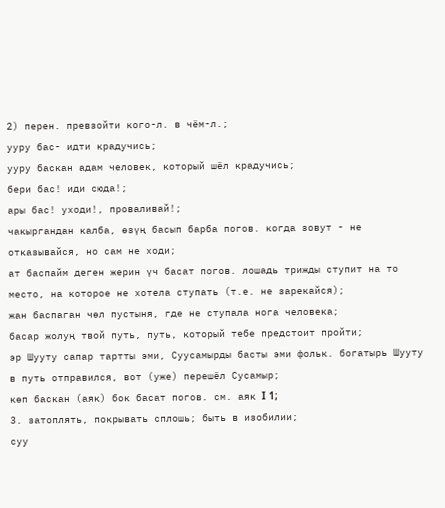2) перен. превзойти кого-л. в чём-л.;
ууру бас- идти крадучись;
ууру баскан адам человек, который шёл крадучись;
бери бас! иди сюда!;
ары бас! уходи!, проваливай!;
чакыргандан калба, өзүң басып барба погов. когда зовут - не отказывайся, но сам не ходи;
ат баспайм деген жерин үч басат погов. лошадь трижды ступит на то место, на которое не хотела ступать (т.е. не зарекайся);
жан баспаган чөл пустыня, где не ступала нога человека;
басар жолуң твой путь, путь, который тебе предстоит пройти;
эр Шууту сапар тартты эми, Суусамырды басты эми фольк. богатырь Шууту в путь отправился, вот (уже) перешёл Сусамыр;
көп баскан (аяк) бок басат погов. см. аяк I 1;
3. затоплять, покрывать сплошь; быть в изобилии;
суу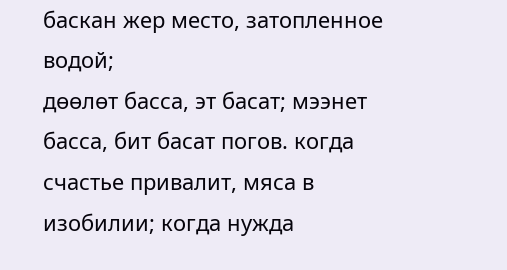баскан жер место, затопленное водой;
дөөлөт басса, эт басат; мээнет басса, бит басат погов. когда счастье привалит, мяса в изобилии; когда нужда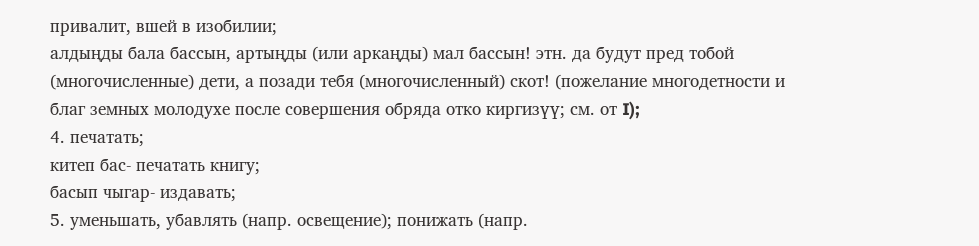привалит, вшей в изобилии;
алдыңды бала бассын, артыңды (или аркаңды) мал бассын! этн. да будут пред тобой (многочисленные) дети, а позади тебя (многочисленный) скот! (пожелание многодетности и благ земных молодухе после совершения обряда отко киргизүү; см. от I);
4. печатать;
китеп бас- печатать книгу;
басып чыгар- издавать;
5. уменьшать, убавлять (напр. освещение); понижать (напр.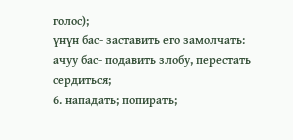голос);
үнүн бас- заставить его замолчать:
ачуу бас- подавить злобу, перестать сердиться;
6. нападать; попирать;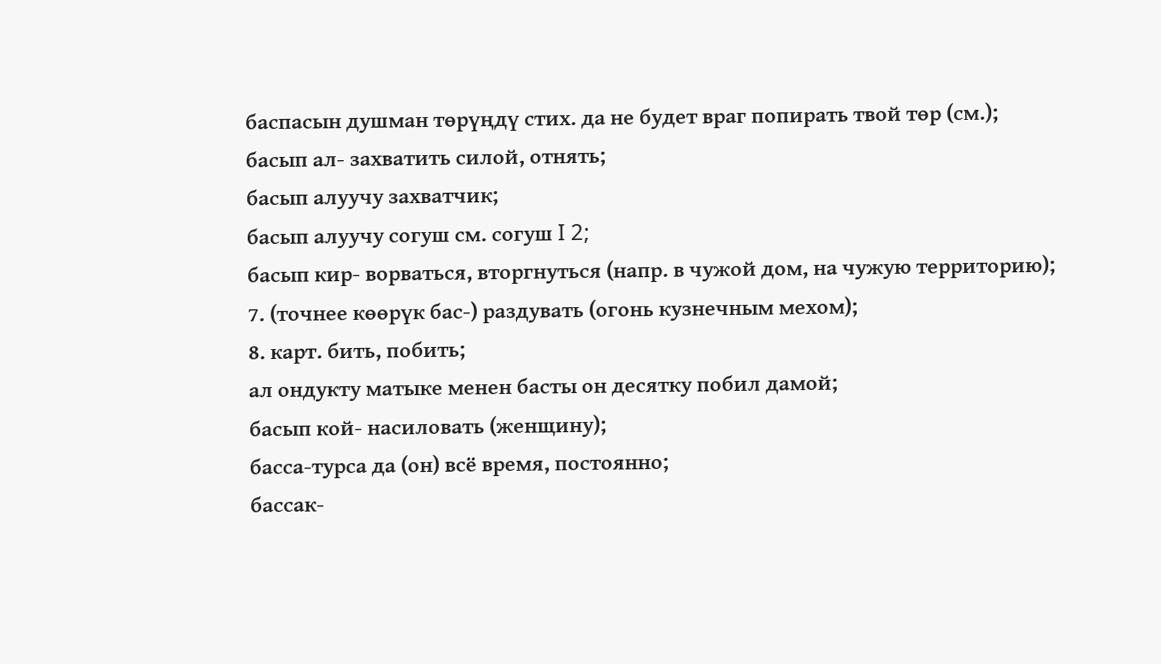баспасын душман төрүңдү стих. да не будет враг попирать твой төр (см.);
басып ал- захватить силой, отнять;
басып алуучу захватчик;
басып алуучу согуш см. согуш I 2;
басып кир- ворваться, вторгнуться (напр. в чужой дом, на чужую территорию);
7. (точнее көөрүк бас-) раздувать (огонь кузнечным мехом);
8. карт. бить, побить;
ал ондукту матыке менен басты он десятку побил дамой;
басып кой- насиловать (женщину);
басса-турса да (он) всё время, постоянно;
бассак-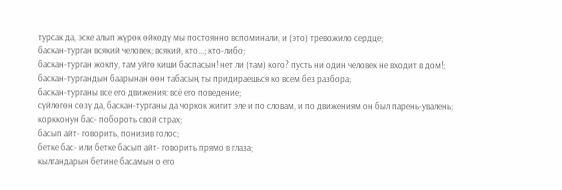турсак да, эске алып жүрөк өйкөдү мы постоянно вспоминали, и (это) тревожило сердце;
баскан-турган всякий человек; всякий, кто...; кто-либо;
баскан-турган жокпу, там уйгө киши баспасын! нет ли (там) кого? пусть ни один человек не входит в дом!;
баскан-тургандын баарынан өөн табасың ты придираешься ко всем без разбора;
баскан-турганы все его движения: всё его поведение;
сүйлөгөн сөзү да, баскан-турганы да чоркок жигит эле и по словам, и по движениям он был парень-увалень;
коркконун бас- побороть свой страх;
басып айт- говорить, понизив голос;
бетке бас- или бетке басып айт- говорить прямо в глаза;
кылгандарын бетине басамын о его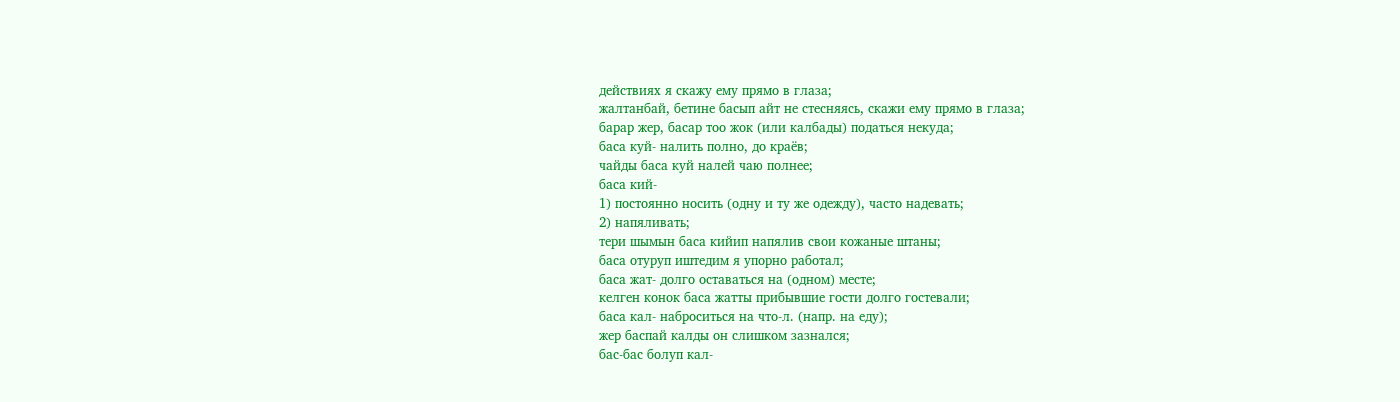действиях я скажу ему прямо в глаза;
жалтанбай, бетине басып айт не стесняясь, скажи ему прямо в глаза;
барар жер, басар тоо жок (или калбады) податься некуда;
баса куй- налить полно, до краёв;
чайды баса куй налей чаю полнее;
баса кий-
1) постоянно носить (одну и ту же одежду), часто надевать;
2) напяливать;
тери шымын баса кийип напялив свои кожаные штаны;
баса отуруп иштедим я упорно работал;
баса жат- долго оставаться на (одном) месте;
келген конок баса жатты прибывшие гости долго гостевали;
баса кал- наброситься на что-л. (напр. на еду);
жер баспай калды он слишком зазнался;
бас-бас болуп кал-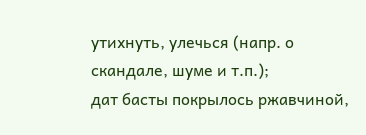утихнуть, улечься (напр. о скандале, шуме и т.п.);
дат басты покрылось ржавчиной,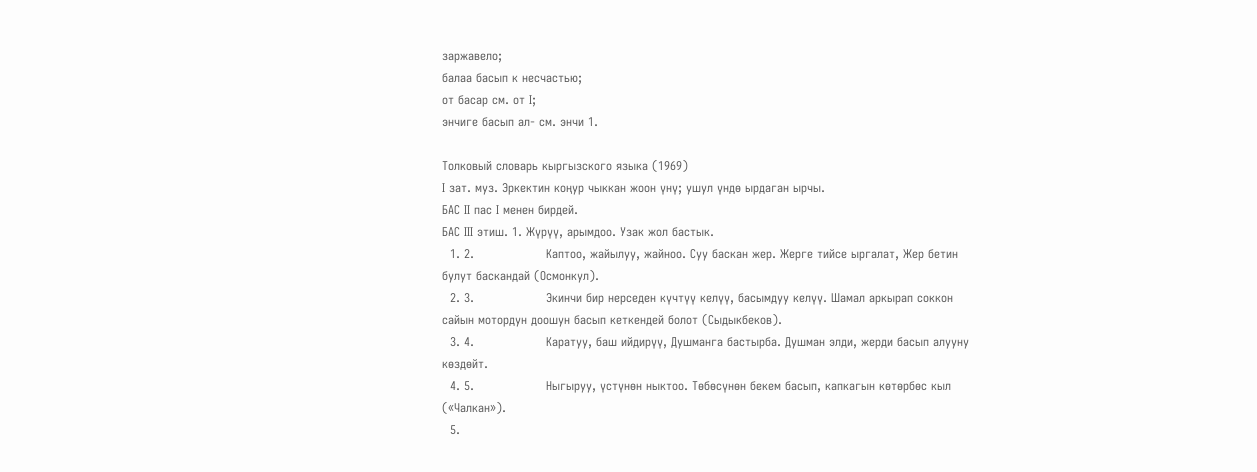заржавело;
балаа басып к несчастью;
от басар см. от I;
энчиге басып ал- см. энчи 1.

Толковый словарь кыргызского языка (1969)
I зат. муз. Эркектин коңур чыккан жоон үнү; ушул үндө ырдаган ырчы.
БАС II пас I менен бирдей.
БАС III этиш. 1. Жүрүү, арымдоо. Узак жол бастык.
  1. 2.                  Каптоо, жайылуу, жайноо. Суу баскан жер. Жерге тийсе ыргалат, Жер бетин булут баскандай (Осмонкул).
  2. 3.                  Экинчи бир нерседен күчтүү келүү, басымдуу келүү. Шамал аркырап соккон сайын мотордун доошун басып кеткендей болот (Сыдыкбеков).
  3. 4.                  Каратуу, баш ийдирүү, Душманга бастырба. Душман элди, жерди басып алууну көздөйт.
  4. 5.                  Ныгыруу, үстүнөн ныктоо. Төбөсүнөн бекем басып, капкагын көтөрбөс кыл («Чалкан»).
  5.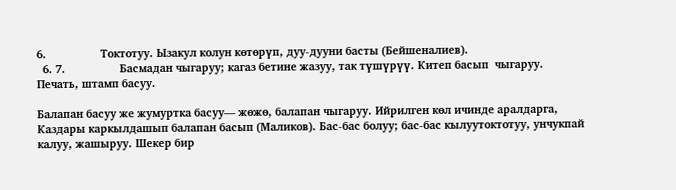6.                  Токтотуу. Ызакул колун көтөрүп, дуу-дууни басты (Бейшеналиев).
  6. 7.                  Басмадан чыгаруу; кагаз бетине жазуу, так түшүрүү. Китеп басып  чыгаруу. Печать, штамп басуу.

Балапан басуу же жумуртка басуу— жөжө, балапан чыгаруу. Ийрилген көл ичинде аралдарга, Каздары каркылдашып балапан басып (Маликов). Бас-бас болуу; бас-бас кылуутоктотуу, унчукпай калуу, жашыруу. Шекер бир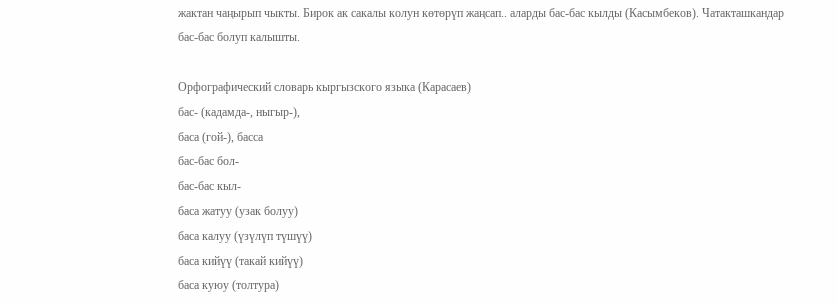жактан чаңырып чыкты. Бирок ак сакалы колун көтөрүп жаңсап.. аларды бас-бас кылды (Касымбеков). Чатакташкандар бас-бас болуп калышты.

Орфографический словарь кыргызского языка (Карасаев)
бас- (кадамда-, ныгыр-),
баса (гой-), басса
бас-бас бол-
бас-бас кыл-
баса жатуу (узак болуу)
баса калуу (үзүлүп түшүү)
баса кийүү (такай кийүү)
баса куюу (толтура)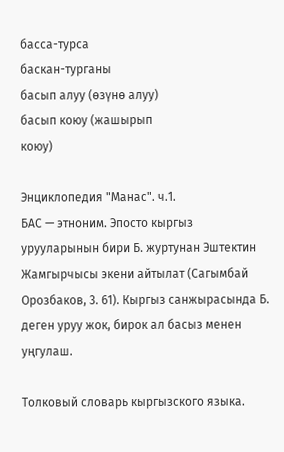басса-турса
баскан-турганы
басып алуу (өзүнө алуу)
басып коюу (жашырып
коюу)

Энциклопедия "Манас". ч.1.
БАС — этноним. Эпосто кыргыз урууларынын бири Б. журтунан Эштектин Жамгырчысы экени айтылат (Сагымбай Орозбаков, 3. 61). Кыргыз санжырасында Б. деген уруу жок, бирок ал басыз менен уңгулаш.

Толковый словарь кыргызского языка.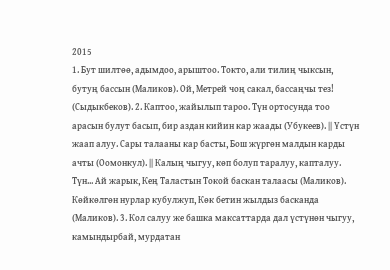2015
1. Бут шилтөө, адымдоо, арыштоо. Токто, али тилиң чыксын, бутуң бассын (Маликов). Ой, Метрей чоң сакал, бассаңчы тез! (Сыдыкбеков). 2. Каптоо, жайылып тароо. Түн ортосунда тоо арасын булут басып, бир аздан кийин кар жаады (Убукеев). || Үстүн жаап алуу. Сары талааны кар басты, Бош жүргөн малдын карды ачты (Оомонкул). || Калың чыгуу, көп болуп таралуу, капталуу. Түн... Ай жарык, Кең Таластын Токой баскан талаасы (Маликов). Көйкөлгөн нурлар кубулжуп, Көк бетин жылдыз басканда (Маликов). 3. Кол салуу же башка максаттарда дал үстүнөн чыгуу, камындырбай, мурдатан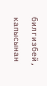билгизбей, капысынан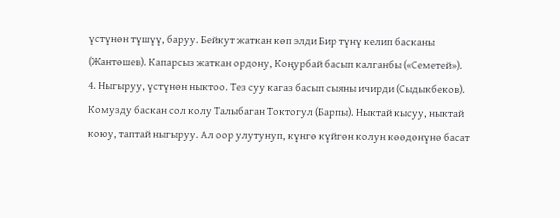үстүнөн түшүү, баруу. Бейкут жаткан көп элди Бир түнү келип басканы (Жантөшев). Капарсыз жаткан ордону, Коңурбай басып калганбы («Семетей»). 4. Ныгыруу, үстүнөн ныктоо. Тез суу кагаз басып сыяны ичирди (Сыдыкбеков). Комузду баскан сол колу Талыбаган Токтогул (Барпы). Ныктай кысуу, ныктай коюу, таптай ныгыруу. Ал оор улутунуп, күнгө күйгөн колун көөдөнүнө басат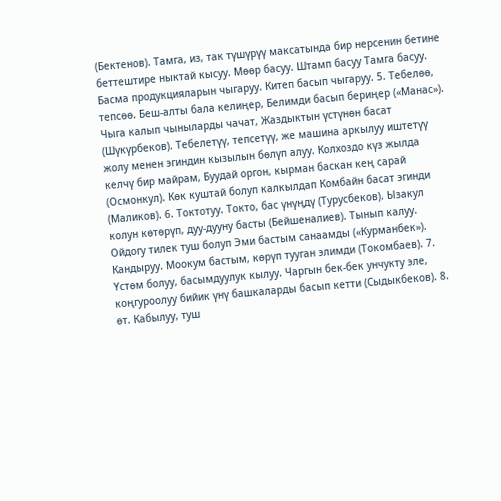(Бектенов). Тамга, из, так түшүрүү максатында бир нерсенин бетине беттештире ныктай кысуу. Мөөр басуу. Штамп басуу Тамга басуу. Басма продукцияларын чыгаруу. Китеп басып чыгаруу. 5. Тебелөө, тепсөө. Беш-алты бала келиңер, Белимди басып бериңер («Манас»). Чыга калып чыныларды чачат, Жаздыктын үстүнөн басат (Шүкүрбеков). Тебелетүү, тепсетүү, же машина аркылуу иштетүү жолу менен эгиндин кызылын бөлүп алуу. Колхоздо күз жылда келчү бир майрам, Буудай оргон, кырман баскан кең сарай (Осмонкул). Көк куштай болуп калкылдап Комбайн басат эгинди (Маликов). 6. Токтотуу. Токто, бас үнүңдү (Турусбеков). Ызакул колун көтөрүп, дуу-дууну басты (Бейшеналиев). Тынып калуу. Ойдогу тилек туш болуп Эми бастым санаамды («Курманбек»). Кандыруу. Моокум бастым, көрүп тууган элимди (Токомбаев). 7. Үстөм болуу, басымдуулук кылуу. Чаргын бек-бек унчукту эле, коңгуроолуу бийик үнү башкаларды басып кетти (Сыдыкбеков). 8. өт. Кабылуу, туш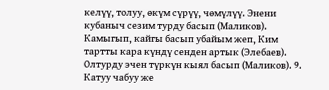келүү, толуу, өкүм сүрүү, чөмүлүү. Энени кубаныч сезим турду басып (Маликов). Камыгып, кайгы басып убайым жеп, Ким тартты кара күндү сенден артык (Элебаев). Олтурду эчен түркүн кыял басып (Маликов). 9. Катуу чабуу же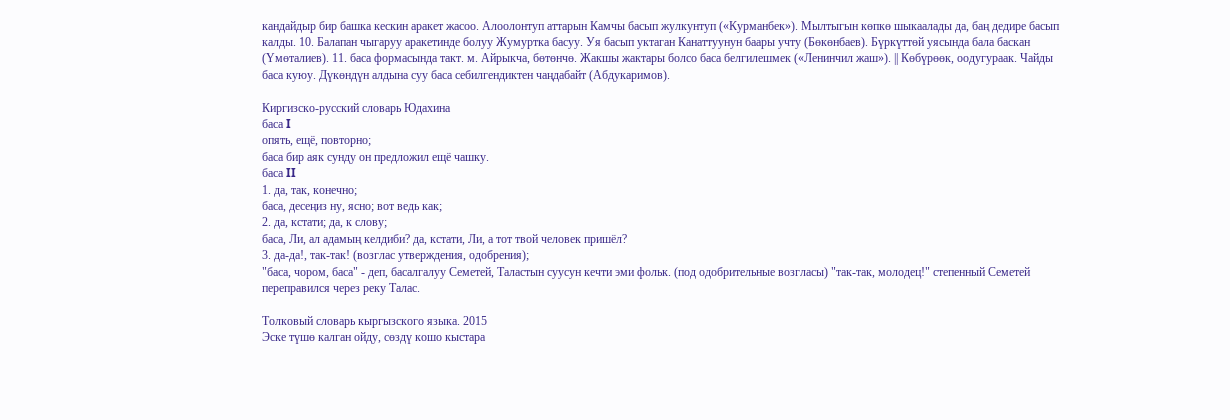кандайдыр бир башка кескин аракет жасоо. Алоолонтуп аттарын Камчы басып жулкунтуп («Курманбек»). Мылтыгын көпкө шыкаалады да, баң дедире басып калды. 10. Балапан чыгаруу аракетинде болуу Жумуртка басуу. Уя басып уктаган Канаттуунун баары учту (Бөкөнбаев). Бүркүттөй уясында бала баскан (Үмөталиев). 11. баса формасында такт. м. Айрыкча, бөтөнчө. Жакшы жактары болсо баса белгилешмек («Ленинчил жаш»). || Көбүрөөк, оодугураак. Чайды баса куюу. Дүкөндүн алдына суу баса себилгендиктен чаңдабайт (Абдукаримов).

Киргизско-русский словарь Юдахина
баса I
опять, ещё, повторно;
баса бир аяк сунду он предложил ещё чашку.
баса II
1. да, так, конечно;
баса, десеңиз ну, ясно; вот ведь как;
2. да, кстати; да, к слову;
баса, Ли, ал адамың келдиби? да, кстати, Ли, а тот твой человек пришёл?
3. да-да!, так-так! (возглас утверждения, одобрения);
"баса, чором, баса" - деп, басалгалуу Семетей, Таластын суусун кечти эми фольк. (под одобрительные возгласы) "так-так, молодец!" степенный Семетей переправился через реку Талас.

Толковый словарь кыргызского языка. 2015
Эске түшө калган ойду, сөздү кошо кыстара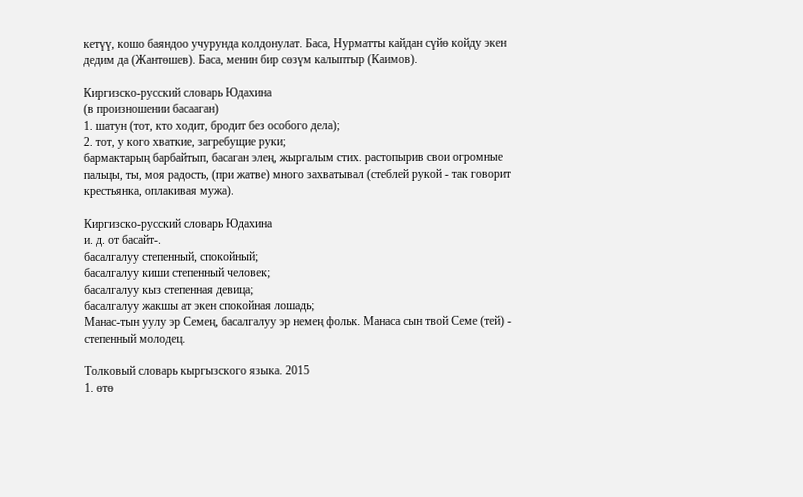кетүү, кошо баяндоо учурунда колдонулат. Баса, Нурматты кайдан сүйө койду экен дедим да (Жантөшев). Баса, менин бир сөзүм калыптыр (Каимов).

Киргизско-русский словарь Юдахина
(в произношении басааган)
1. шатун (тот, кто ходит, бродит без особого дела);
2. тот, у кого хваткие, загребущие руки;
бармактарың барбайтып, басаган элең, жыргалым стих. растопырив свои огромные пальцы, ты, моя радость, (при жатве) много захватывал (стеблей рукой - так говорит крестьянка, оплакивая мужа).

Киргизско-русский словарь Юдахина
и. д. от басайт-.
басалгалуу степенный, спокойный;
басалгалуу киши степенный человек;
басалгалуу кыз степенная девица;
басалгалуу жакшы ат экен спокойная лошадь;
Манас-тын уулу эр Семең, басалгалуу эр немең фольк. Манаса сын твой Семе (тей) - степенный молодец.

Толковый словарь кыргызского языка. 2015
1. өтө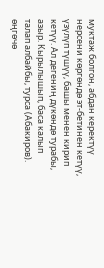муктаж болгон, абдан керектүү нерсени көргөндө эт-бетинен кетүү, үзүлүп түшүү, башы менен кирип кетүү. Ал дегениң дүкөндө турабы, азыр. Кырылышып, баса калып талап албайбы, турса (Абакиров). өңгөчө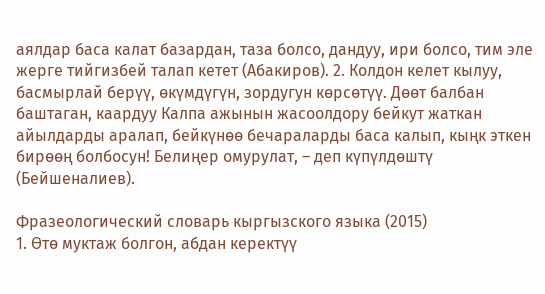аялдар баса калат базардан, таза болсо, дандуу, ири болсо, тим эле жерге тийгизбей талап кетет (Абакиров). 2. Колдон келет кылуу, басмырлай берүү, өкүмдүгүн, зордугун көрсөтүү. Дөөт балбан баштаган, каардуу Калпа ажынын жасоолдору бейкут жаткан айылдарды аралап, бейкүнөө бечараларды баса калып, кыңк эткен бирөөң болбосун! Белиңер омурулат, – деп күпүлдөштү (Бейшеналиев).

Фразеологический словарь кыргызского языка (2015)
1. Өтө муктаж болгон, абдан керектүү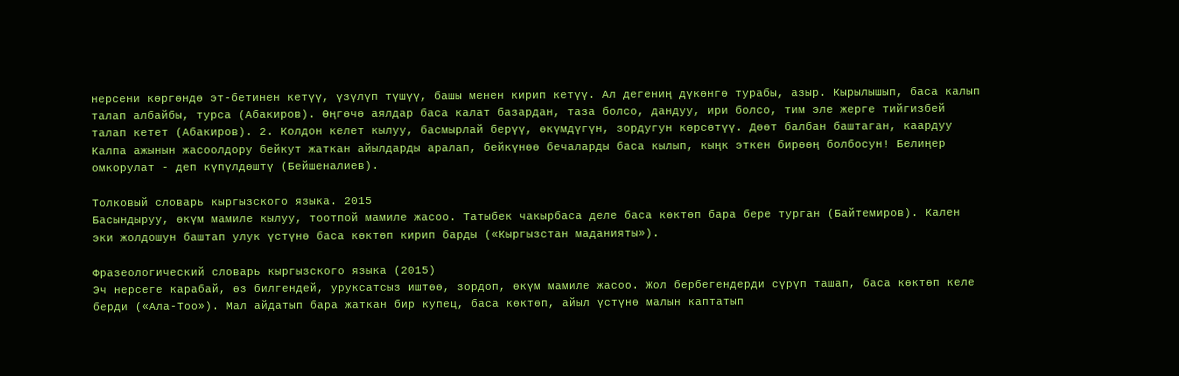нерсени көргөндө эт-бетинен кетүү, үзүлүп түшүү, башы менен кирип кетүү. Ал дегениң дүкөнгө турабы, азыр. Кырылышып, баса калып талап албайбы, турса (Абакиров). Өңгөчө аялдар баса калат базардан, таза болсо, дандуу, ири болсо, тим эле жерге тийгизбей талап кетет (Абакиров). 2. Колдон келет кылуу, басмырлай берүү, өкүмдүгүн, зордугун көрсөтүү. Дөөт балбан баштаган, каардуу Калпа ажынын жасоолдору бейкут жаткан айылдарды аралап, бейкүнөө бечаларды баса кылып, кыңк эткен бирөөң болбосун! Белиңер омкорулат - деп күпүлдөштү (Бейшеналиев).

Толковый словарь кыргызского языка. 2015
Басындыруу, өкүм мамиле кылуу, тоотпой мамиле жасоо. Татыбек чакырбаса деле баса көктөп бара бере турган (Байтемиров). Кален эки жолдошун баштап улук үстүнө баса көктөп кирип барды («Кыргызстан маданияты»).

Фразеологический словарь кыргызского языка (2015)
Эч нерсеге карабай, өз билгендей, уруксатсыз иштөө, зордоп, өкүм мамиле жасоо. Жол бербегендерди сүрүп ташап, баса көктөп келе берди («Ала-Тоо»). Мал айдатып бара жаткан бир купец, баса көктөп, айыл үстүнө малын каптатып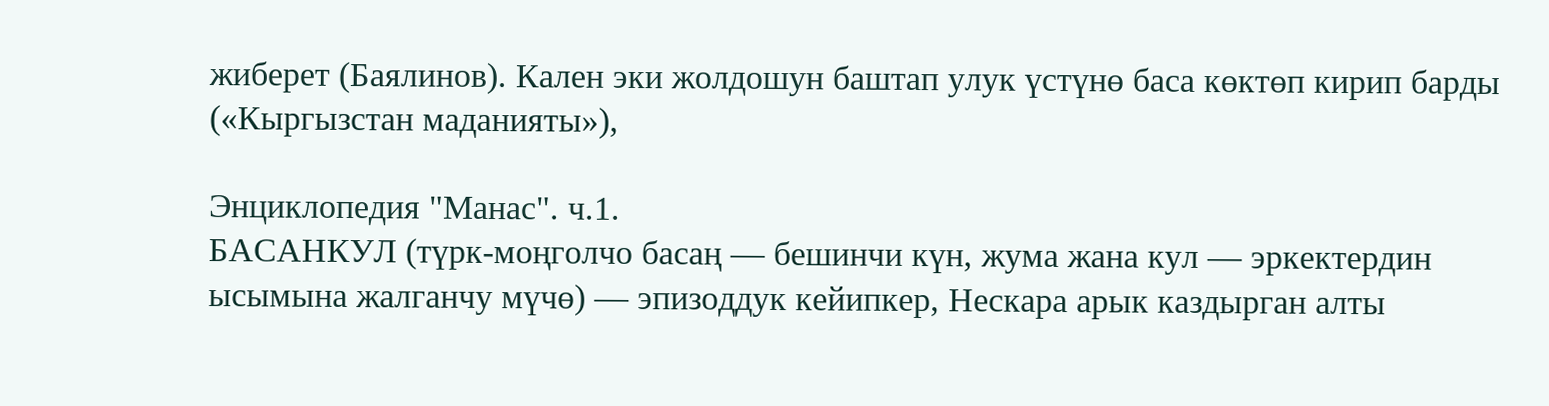жиберет (Баялинов). Кален эки жолдошун баштап улук үстүнө баса көктөп кирип барды («Кыргызстан маданияты»),

Энциклопедия "Манас". ч.1.
БАСАНКУЛ (түрк-моңголчо басаң — бешинчи күн, жума жана кул — эркектердин ысымына жалганчу мүчө) — эпизоддук кейипкер, Нескара арык каздырган алты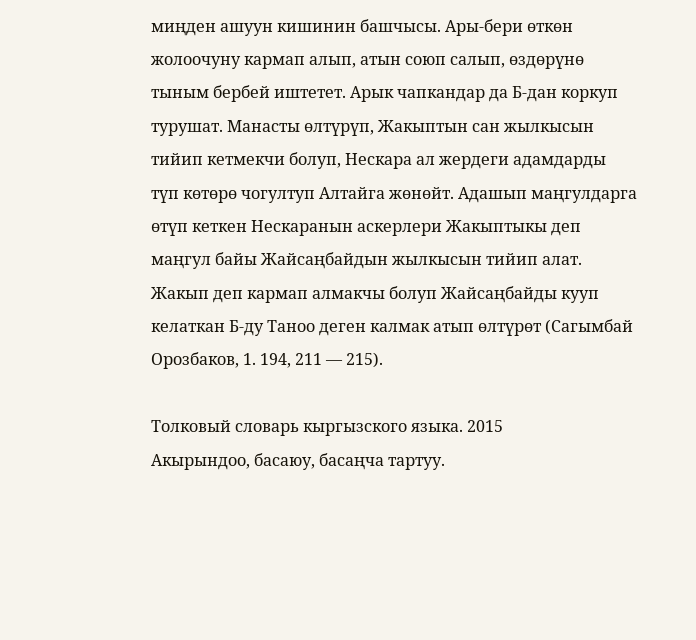миңден ашуун кишинин башчысы. Ары-бери өткөн жолоочуну кармап алып, атын союп салып, өздөрүнө тыным бербей иштетет. Арык чапкандар да Б-дан коркуп турушат. Манасты өлтүрүп, Жакыптын сан жылкысын тийип кетмекчи болуп, Нескара ал жердеги адамдарды түп көтөрө чогултуп Алтайга жөнөйт. Адашып маңгулдарга өтүп кеткен Нескаранын аскерлери Жакыптыкы деп маңгул байы Жайсаңбайдын жылкысын тийип алат. Жакып деп кармап алмакчы болуп Жайсаңбайды кууп келаткан Б-ду Таноо деген калмак атып өлтүрөт (Сагымбай Орозбаков, 1. 194, 211 — 215).

Толковый словарь кыргызского языка. 2015
Акырындоо, басаюу, басаңча тартуу.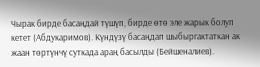Чырак бирде басаңдай түшүп, бирде өтө эле жарык болуп кетет (Абдукаримов). Күндүзү басаңдап шыбыргактаткан ак жаан төртүнчү суткада араң басылды (Бейшеналиев).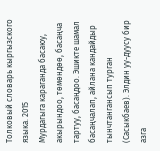Толковый словарь кыргызского языка. 2015
Мурдагыга караганда басаюу, акырындоо, төмөндөө, басаңча тартуу, басаңдоо. Эшикте шамал басаңчалап, айлана кандайдыр тынчтангансып турган (Сасыкбаев). Элдин уу-дуусу бир азга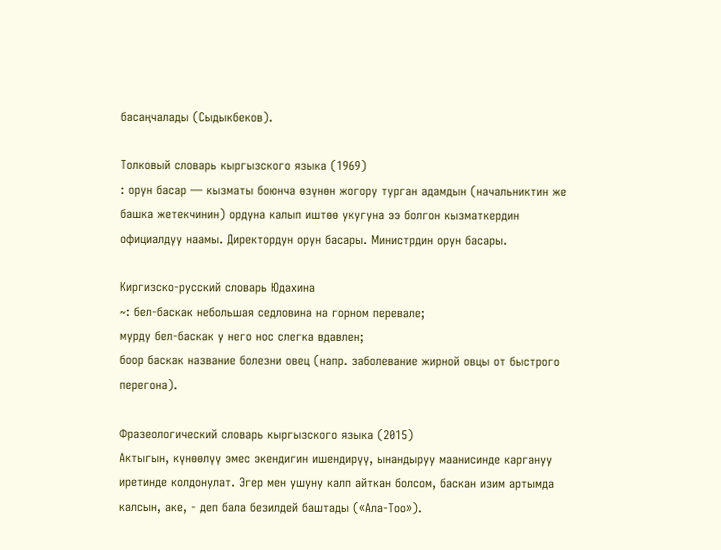басаңчалады (Сыдыкбеков).

Толковый словарь кыргызского языка (1969)
: орун басар — кызматы боюнча өзүнөн жогору турган адамдын (начальниктин же башка жетекчинин) ордуна калып иштөө укугуна ээ болгон кызматкердин официалдуу наамы. Директордун орун басары. Министрдин орун басары.

Киргизско-русский словарь Юдахина
~: бел-баскак небольшая седловина на горном перевале;
мурду бел-баскак у него нос слегка вдавлен;
боор баскак название болезни овец (напр. заболевание жирной овцы от быстрого перегона).

Фразеологический словарь кыргызского языка (2015)
Актыгын, күнөөлүү эмес экендигин ишендирүү, ынандыруу маанисинде каргануу иретинде колдонулат. Эгер мен ушуну калп айткан болсом, баскан изим артымда калсын, аке, - деп бала безилдей баштады («Ала-Тоо»).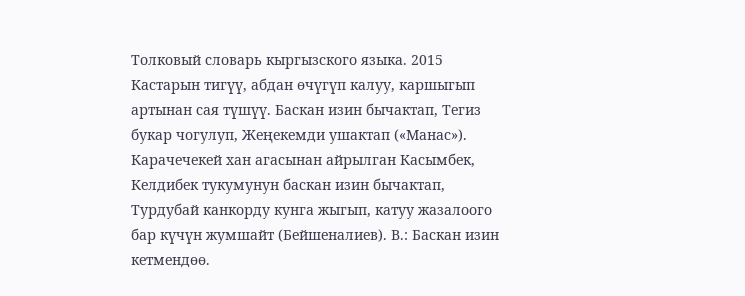Толковый словарь кыргызского языка. 2015
Кастарын тигүү, абдан өчүгүп калуу, каршыгып артынан сая түшүү. Баскан изин бычактап, Тегиз букар чогулуп, Жеңекемди ушактап («Манас»). Карачечекей хан агасынан айрылган Касымбек, Келдибек тукумунун баскан изин бычактап, Турдубай канкорду кунга жыгып, катуу жазалоого бар күчүн жумшайт (Бейшеналиев). В.: Баскан изин кетмендөө.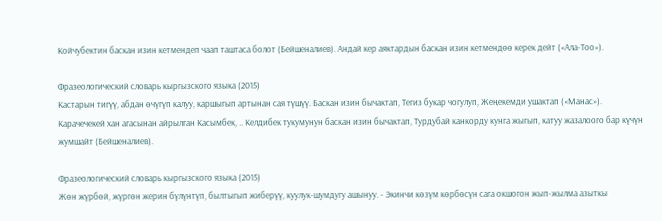Койчубектин баскан изин кетмендеп чаап таштаса болот (Бейшеналиев). Андай кер аяктардын баскан изин кетмендөө керек дейт («Ала-Тоо»).

Фразеологический словарь кыргызского языка (2015)
Кастарын тигүү, абдан өчүгүп калуу, каршыгып артынан сая түшүү. Баскан изин бычактап, Тегиз букар чогулуп, Жеңекемди ушактап («Манас»). Карачечекей хан агасынан айрылган Касымбек, .. Келдибек тукумунун баскан изин бычактап, Турдубай канкорду кунга жыгып, катуу жазалоого бар күчүн жумшайт (Бейшеналиев).

Фразеологический словарь кыргызского языка (2015)
Жөн жүрбөй, жүргөн жерин бүлүнтүп, былтыгып жиберүү, куулук-шумдугу ашынуу. - Экинчи көзүм көрбөсүн сага окшогон жып-жылма азыткы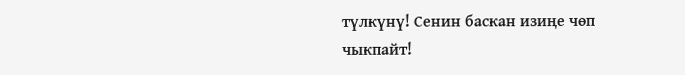түлкүнү! Сенин баскан изиңе чөп чыкпайт!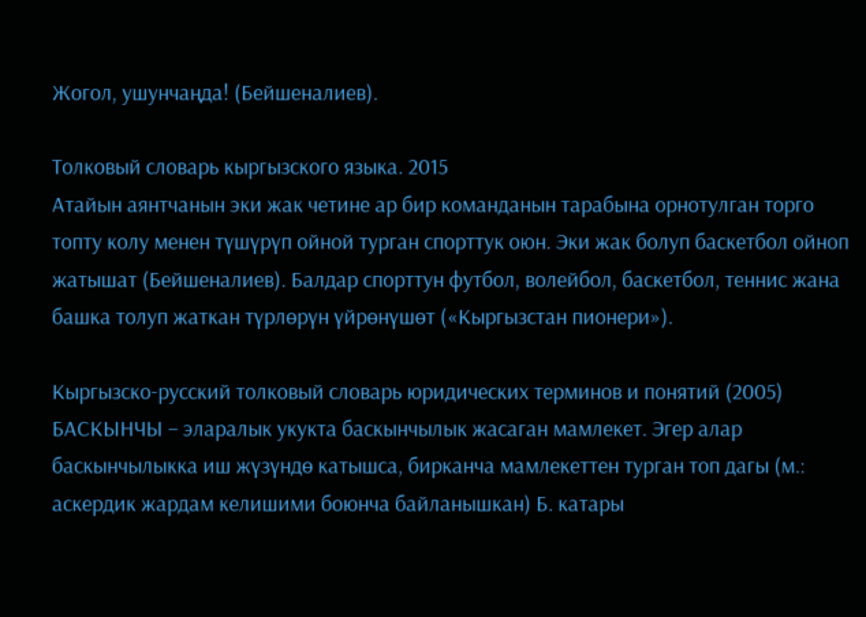Жогол, ушунчаңда! (Бейшеналиев).

Толковый словарь кыргызского языка. 2015
Атайын аянтчанын эки жак четине ар бир команданын тарабына орнотулган торго топту колу менен түшүрүп ойной турган спорттук оюн. Эки жак болуп баскетбол ойноп жатышат (Бейшеналиев). Балдар спорттун футбол, волейбол, баскетбол, теннис жана башка толуп жаткан түрлөрүн үйрөнүшөт («Кыргызстан пионери»).

Кыргызско-русский толковый словарь юридических терминов и понятий (2005)
БАСКЫНЧЫ – эларалык укукта баскынчылык жасаган мамлекет. Эгер алар баскынчылыкка иш жүзүндө катышса, бирканча мамлекеттен турган топ дагы (м.: аскердик жардам келишими боюнча байланышкан) Б. катары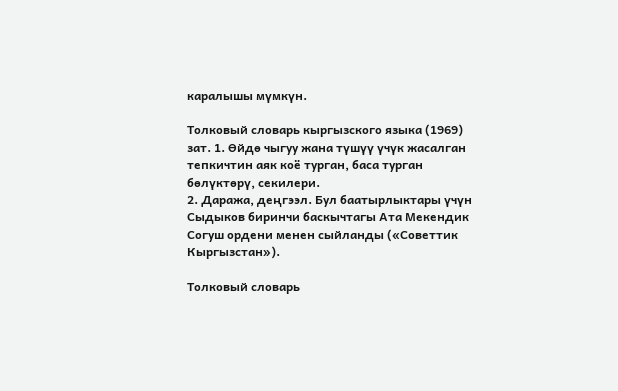каралышы мүмкүн.

Толковый словарь кыргызского языка (1969)
зат. 1. Өйдө чыгуу жана түшүү үчүк жасалган тепкичтин аяк коё турган, баса турган бөлүктөрү, секилери.
2. Даража, деңгээл. Бул баатырлыктары үчүн Сыдыков биринчи баскычтагы Ата Мекендик Согуш ордени менен сыйланды («Советтик Кыргызстан»).

Толковый словарь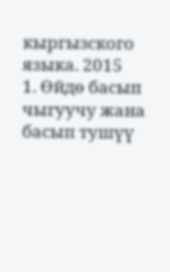кыргызского языка. 2015
1. Өйдө басып чыгуучу жана басып тушүү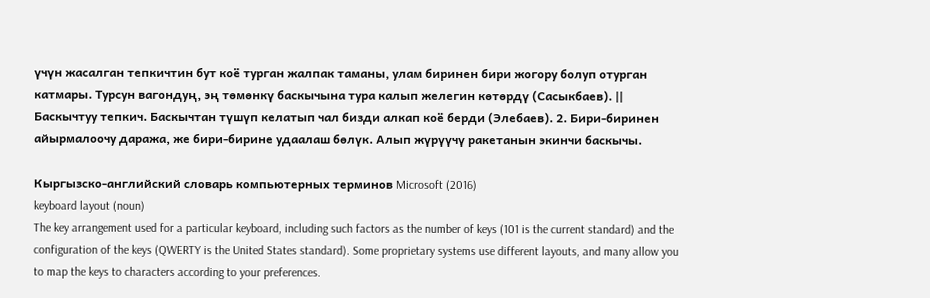үчүн жасалган тепкичтин бут коё турган жалпак таманы, улам биринен бири жогору болуп отурган катмары. Турсун вагондуң, эң төмөнкү баскычына тура калып желегин көтөрдү (Сасыкбаев). || Баскычтуу тепкич. Баскычтан түшүп келатып чал бизди алкап коё берди (Элебаев). 2. Бири-биринен айырмалоочу даража, же бири-бирине удаалаш бөлүк. Алып жүрүүчү ракетанын экинчи баскычы.

Кыргызско-английский словарь компьютерных терминов Microsoft (2016)
keyboard layout (noun)
The key arrangement used for a particular keyboard, including such factors as the number of keys (101 is the current standard) and the configuration of the keys (QWERTY is the United States standard). Some proprietary systems use different layouts, and many allow you to map the keys to characters according to your preferences.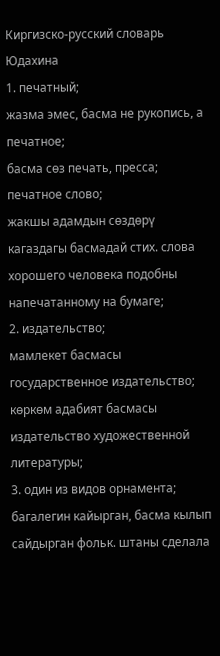Киргизско-русский словарь Юдахина
1. печатный;
жазма эмес, басма не рукопись, а печатное;
басма сөз печать, пресса; печатное слово;
жакшы адамдын сөздөрү кагаздагы басмадай стих. слова хорошего человека подобны напечатанному на бумаге;
2. издательство;
мамлекет басмасы государственное издательство;
көркөм адабият басмасы издательство художественной литературы;
3. один из видов орнамента;
багалегин кайырган, басма кылып сайдырган фольк. штаны сделала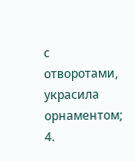с отворотами, украсила орнаментом;
4.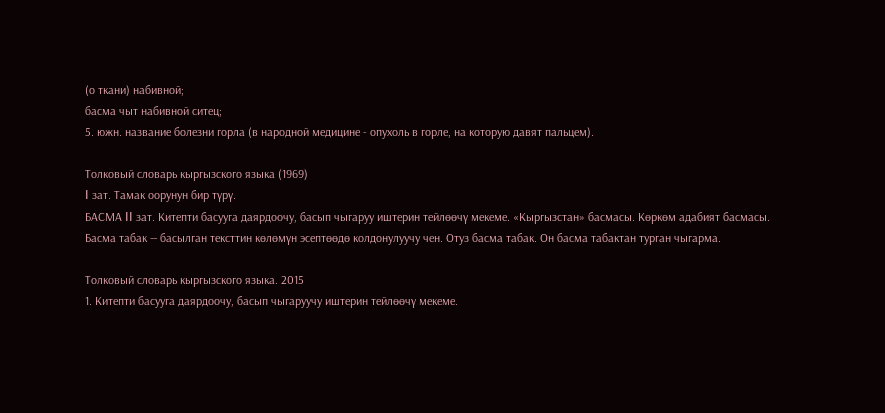(о ткани) набивной;
басма чыт набивной ситец;
5. южн. название болезни горла (в народной медицине - опухоль в горле, на которую давят пальцем).

Толковый словарь кыргызского языка (1969)
I зат. Тамак оорунун бир түрү.
БАСМА II зат. Китепти басууга даярдоочу, басып чыгаруу иштерин тейлөөчү мекеме. «Кыргызстан» басмасы. Көркөм адабият басмасы.
Басма табак — басылган тексттин көлөмүн эсептөөдө колдонулуучу чен. Отуз басма табак. Он басма табактан турган чыгарма.

Толковый словарь кыргызского языка. 2015
1. Китепти басууга даярдоочу, басып чыгаруучу иштерин тейлөөчү мекеме.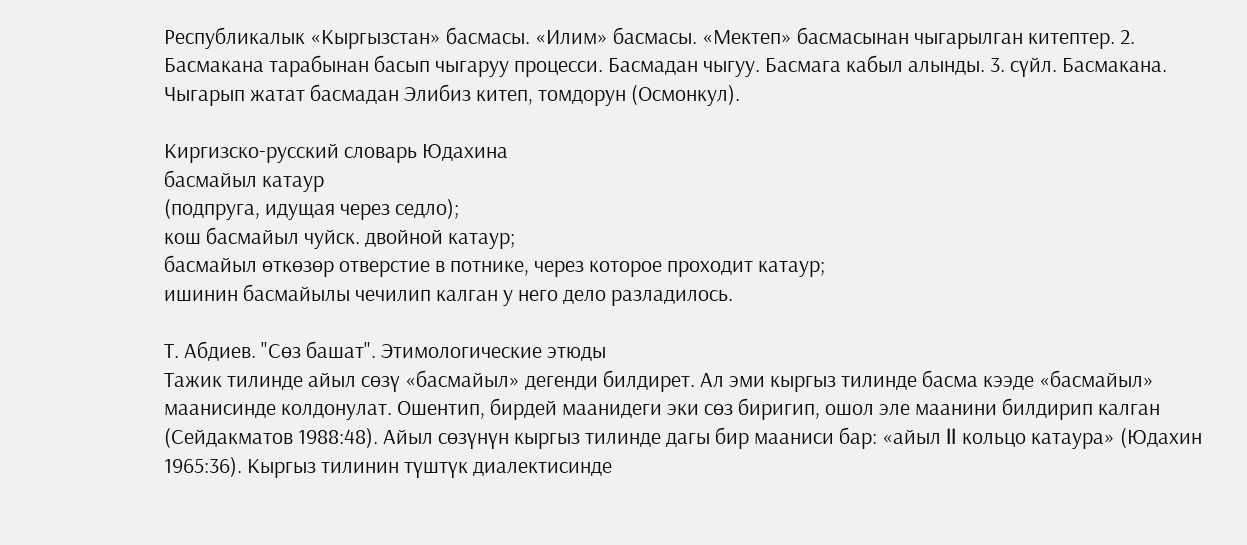Республикалык «Кыргызстан» басмасы. «Илим» басмасы. «Мектеп» басмасынан чыгарылган китептер. 2. Басмакана тарабынан басып чыгаруу процесси. Басмадан чыгуу. Басмага кабыл алынды. 3. сүйл. Басмакана. Чыгарып жатат басмадан Элибиз китеп, томдорун (Осмонкул).

Киргизско-русский словарь Юдахина
басмайыл катаур
(подпруга, идущая через седло);
кош басмайыл чуйск. двойной катаур;
басмайыл өткөзөр отверстие в потнике, через которое проходит катаур;
ишинин басмайылы чечилип калган у него дело разладилось.

Т. Абдиев. "Сөз башат". Этимологические этюды
Тажик тилинде айыл сөзү «басмайыл» дегенди билдирет. Ал эми кыргыз тилинде басма кээде «басмайыл» маанисинде колдонулат. Ошентип, бирдей маанидеги эки сөз биригип, ошол эле маанини билдирип калган (Сейдакматов 1988:48). Айыл сөзүнүн кыргыз тилинде дагы бир мааниси бар: «айыл II кольцо катаура» (Юдахин 1965:36). Кыргыз тилинин түштүк диалектисинде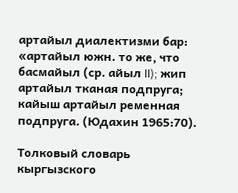артайыл диалектизми бар: «артайыл южн. то же, что басмайыл (ср. айыл II); жип артайыл тканая подпруга; кайыш артайыл ременная подпруга. (Юдахин 1965:70).

Толковый словарь кыргызского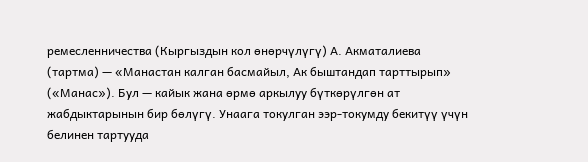ремесленничества (Кыргыздын кол өнөрчүлүгү) А. Акматалиева
(тартма) — «Манастан калган басмайыл, Ак быштандап тарттырып» («Манас»). Бул — кайык жана өрмө аркылуу бүткөрүлгөн ат жабдыктарынын бир бөлүгү. Унаага токулган ээр-токумду бекитүү үчүн белинен тартууда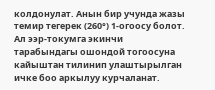колдонулат. Анын бир учунда жазы темир тегерек (260°) 1-огоосу болот. Ал ээр-токумга экинчи тарабындагы ошондой тогоосуна кайыштан тилинип улаштырылган ичке боо аркылуу курчаланат.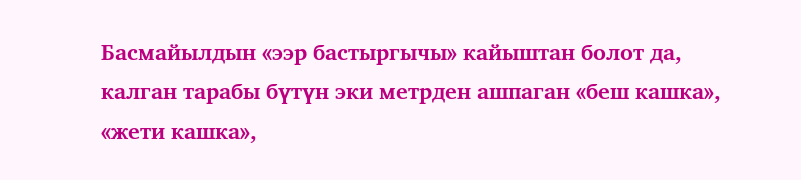Басмайылдын «ээр бастыргычы» кайыштан болот да, калган тарабы бүтүн эки метрден ашпаган «беш кашка», «жети кашка»,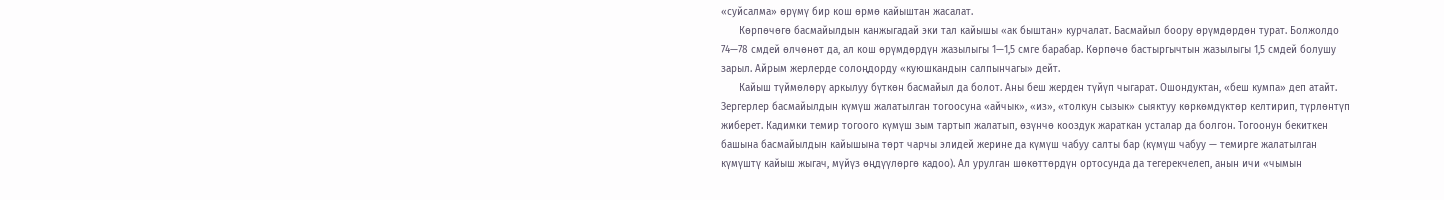«суйсалма» өрүмү бир кош өрмө кайыштан жасалат.
      Көрпөчөгө басмайылдын канжыгадай эки тал кайышы «ак быштан» курчалат. Басмайыл боору өрүмдөрдөн турат. Болжолдо 74—78 смдей өлчөнөт да, ал кош өрүмдөрдүн жазылыгы 1—1,5 смге барабар. Көрпөчө бастыргычтын жазылыгы 1,5 смдей болушу зарыл. Айрым жерлерде солоңдорду «куюшкандын салпынчагы» дейт.
      Кайыш түймөлөрү аркылуу бүткөн басмайыл да болот. Аны беш жерден түйүп чыгарат. Ошондуктан, «беш кумпа» деп атайт. Зергерлер басмайылдын күмүш жалатылган тогоосуна «айчык», «из», «толкун сызык» сыяктуу көркөмдүктөр келтирип, түрлөнтүп жиберет. Кадимки темир тогоого күмүш зым тартып жалатып, өзүнчө кооздук жараткан усталар да болгон. Тогоонун бекиткен башына басмайылдын кайышына төрт чарчы элидей жерине да күмүш чабуу салты бар (күмүш чабуу — темирге жалатылган күмүштү кайыш жыгач, мүйүз өңдүүлөргө кадоо). Ал урулган шөкөттөрдүн ортосунда да тегерекчелеп, анын ичи «чымын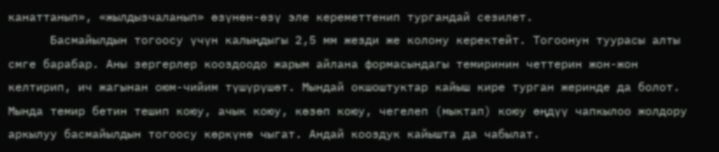канаттанып», «жылдызчаланып» өзүнөн-өзү эле кереметтенип тургандай сезилет.
      Басмайылдын тогоосу үчүн калыңдыгы 2,5 мм жезди же колону керектейт. Тогоонун туурасы алты смге барабар. Аны зергерлер кооздоодо жарым айлана формасындагы темиринин четтерин жон-жон келтирип, ич жагынан оюм-чийим түшүрүшөт. Мындай окшоштуктар кайыш кире турган жеринде да болот. Мында темир бетин тешип коюу, ачык коюу, көзөп коюу, чегелеп (мыктап) коюу өңдүү чапкылоо жолдору аркылуу басмайылдын тогоосу көркүнө чыгат. Андай кооздук кайышта да чабылат.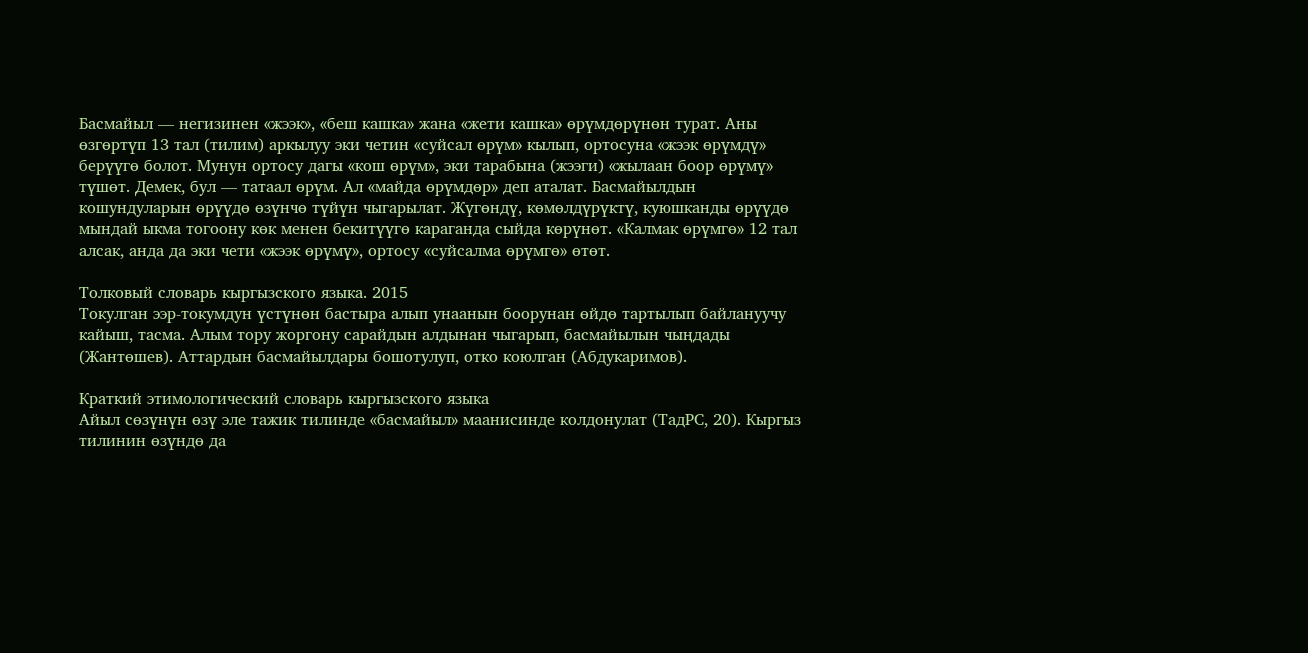Басмайыл — негизинен «жээк», «беш кашка» жана «жети кашка» өрүмдөрүнөн турат. Аны өзгөртүп 13 тал (тилим) аркылуу эки четин «суйсал өрүм» кылып, ортосуна «жээк өрүмдү» берүүгө болот. Мунун ортосу дагы «кош өрүм», эки тарабына (жээги) «жылаан боор өрүмү» түшөт. Демек, бул — татаал өрүм. Ал «майда өрүмдөр» деп аталат. Басмайылдын кошундуларын өрүүдө өзүнчө түйүн чыгарылат. Жүгөндү, көмөлдүрүктү, куюшканды өрүүдө мындай ыкма тогоону көк менен бекитүүгө караганда сыйда көрүнөт. «Калмак өрүмгө» 12 тал алсак, анда да эки чети «жээк өрүмү», ортосу «суйсалма өрүмгө» өтөт.

Толковый словарь кыргызского языка. 2015
Токулган ээр-токумдун үстүнөн бастыра алып унаанын боорунан өйдө тартылып байлануучу кайыш, тасма. Алым тору жоргону сарайдын алдынан чыгарып, басмайылын чыңдады (Жантөшев). Аттардын басмайылдары бошотулуп, отко коюлган (Абдукаримов).

Краткий этимологический словарь кыргызского языка
Айыл сөзүнүн өзү эле тажик тилинде «басмайыл» маанисинде колдонулат (ТадРС, 20). Кыргыз тилинин өзүндө да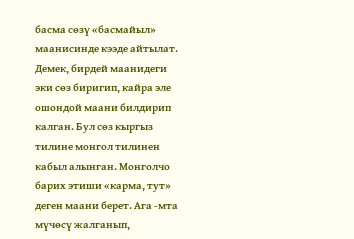басма сөзү «басмайыл» маанисинде кээде айтылат. Демек, бирдей маанидеги эки сөз биригип, кайра эле ошондой маани билдирип калган. Бул сөз кыргыз тилине монгол тилинен кабыл алынган. Монголчо барих этиши «карма, тут» деген маани берет. Ага -мта мүчөсү жалганып,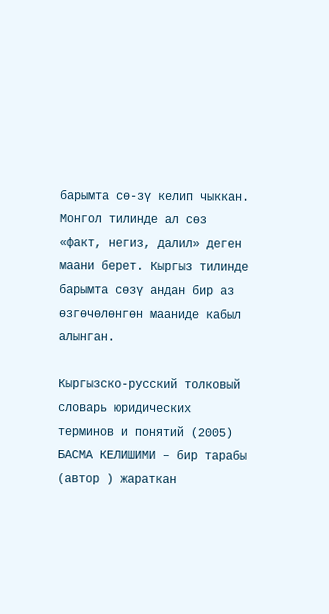барымта сө-зү келип чыккан. Монгол тилинде ал сөз «факт, негиз, далил» деген маани берет. Кыргыз тилинде барымта сөзү андан бир аз өзгөчөлөнгөн мааниде кабыл алынган.

Кыргызско-русский толковый словарь юридических терминов и понятий (2005)
БАСМА КЕЛИШИМИ – бир тарабы (автор ) жараткан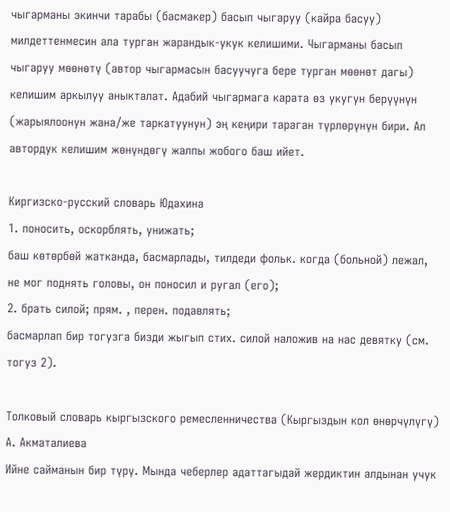чыгарманы экинчи тарабы (басмакер) басып чыгаруу (кайра басуу) милдеттенмесин ала турган жарандык-укук келишими. Чыгарманы басып чыгаруу мөөнөтү (автор чыгармасын басуучуга бере турган мөөнөт дагы) келишим аркылуу аныкталат. Адабий чыгармага карата өз укугун берүүнүн (жарыялоонун жана/же таркатуунун) эң кеңири тараган түрлөрүнүн бири. Ал автордук келишим жөнүндөгү жалпы жобого баш ийет.

Киргизско-русский словарь Юдахина
1. поносить, оскорблять, унижать;
баш көтөрбөй жатканда, басмарлады, тилдеди фольк. когда (больной) лежал, не мог поднять головы, он поносил и ругал (его);
2. брать силой; прям. , перен. подавлять;
басмарлап бир тогузга бизди жыгып стих. силой наложив на нас девятку (см. тогуз 2).

Толковый словарь кыргызского ремесленничества (Кыргыздын кол өнөрчүлүгү) А. Акматалиева
Ийне сайманын бир түрү. Мында чеберлер адаттагыдай жердиктин алдынан учук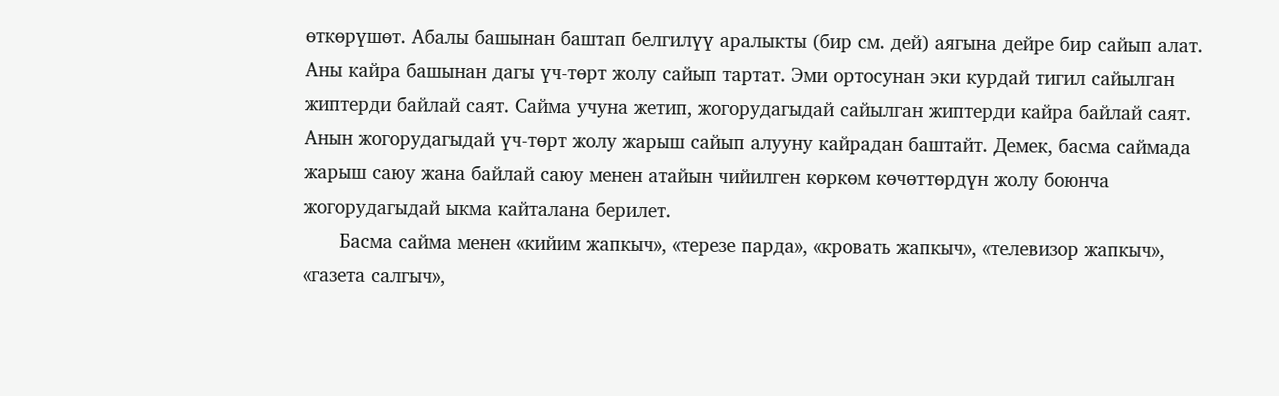өткөрүшөт. Абалы башынан баштап белгилүү аралыкты (бир см. дей) аягына дейре бир сайып алат. Аны кайра башынан дагы үч-төрт жолу сайып тартат. Эми ортосунан эки курдай тигил сайылган жиптерди байлай саят. Сайма учуна жетип, жогорудагыдай сайылган жиптерди кайра байлай саят. Анын жогорудагыдай үч-төрт жолу жарыш сайып алууну кайрадан баштайт. Демек, басма саймада жарыш саюу жана байлай саюу менен атайын чийилген көркөм көчөттөрдүн жолу боюнча жогорудагыдай ыкма кайталана берилет.
      Басма сайма менен «кийим жапкыч», «терезе парда», «кровать жапкыч», «телевизор жапкыч», «газета салгыч»,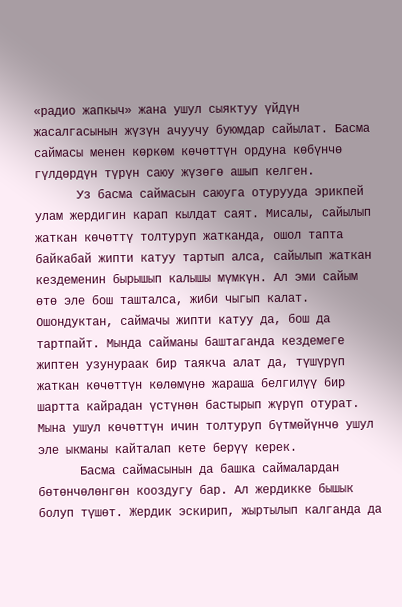«радио жапкыч» жана ушул сыяктуу үйдүн жасалгасынын жүзүн ачуучу буюмдар сайылат. Басма саймасы менен көркөм көчөттүн ордуна көбүнчө гүлдөрдүн түрүн саюу жүзөгө ашып келген.
      Уз басма саймасын саюуга отурууда эрикпей улам жердигин карап кылдат саят. Мисалы, сайылып жаткан көчөттү толтуруп жатканда, ошол тапта байкабай жипти катуу тартып алса, сайылып жаткан кездеменин бырышып калышы мүмкүн. Ал эми сайым өтө эле бош ташталса, жиби чыгып калат. Ошондуктан, саймачы жипти катуу да, бош да тартпайт. Мында сайманы баштаганда кездемеге жиптен узунураак бир таякча алат да, түшүрүп жаткан көчөттүн көлөмүнө жараша белгилүү бир шартта кайрадан үстүнөн бастырып жүрүп отурат. Мына ушул көчөттүн ичин толтуруп бүтмөйүнчө ушул эле ыкманы кайталап кете берүү керек.
      Басма саймасынын да башка саймалардан бөтөнчөлөнгөн кооздугу бар. Ал жердикке бышык болуп түшөт. Жердик эскирип, жыртылып калганда да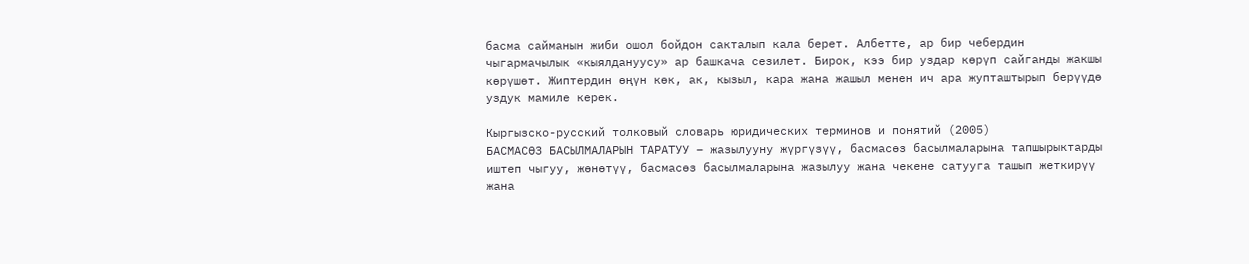басма сайманын жиби ошол бойдон сакталып кала берет. Албетте, ар бир чебердин чыгармачылык «кыялдануусу» ар башкача сезилет. Бирок, кээ бир уздар көрүп сайганды жакшы көрүшөт. Жиптердин өңүн көк, ак, кызыл, кара жана жашыл менен ич ара жупташтырып берүүдө уздук мамиле керек.

Кыргызско-русский толковый словарь юридических терминов и понятий (2005)
БАСМАСӨЗ БАСЫЛМАЛАРЫН ТАРАТУУ – жазылууну жүргүзүү, басмасөз басылмаларына тапшырыктарды иштеп чыгуу, жөнөтүү, басмасөз басылмаларына жазылуу жана чекене сатууга ташып жеткирүү жана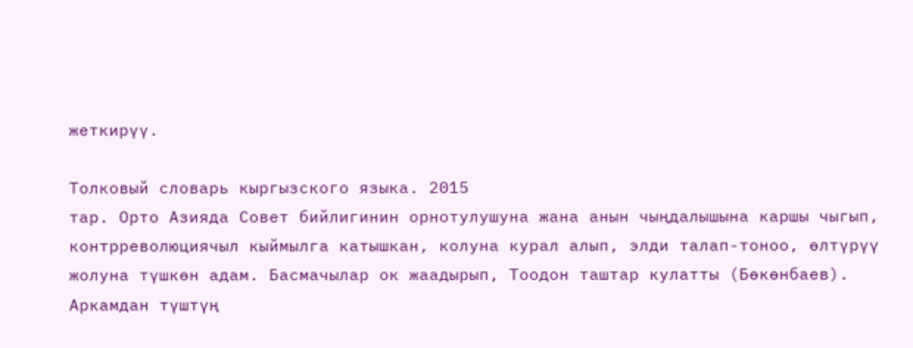жеткирүү.

Толковый словарь кыргызского языка. 2015
тар. Орто Азияда Совет бийлигинин орнотулушуна жана анын чыңдалышына каршы чыгып, контрреволюциячыл кыймылга катышкан, колуна курал алып, элди талап-тоноо, өлтүрүү жолуна түшкөн адам. Басмачылар ок жаадырып, Тоодон таштар кулатты (Бөкөнбаев). Аркамдан түштүң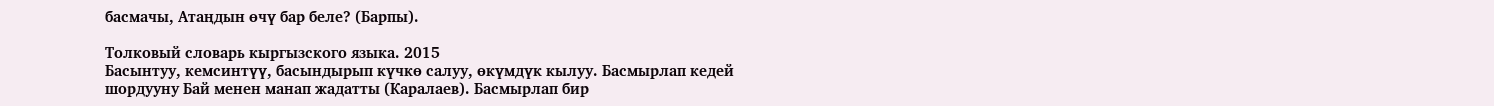басмачы, Атаңдын өчү бар беле? (Барпы).

Толковый словарь кыргызского языка. 2015
Басынтуу, кемсинтүү, басындырып күчкө салуу, өкүмдүк кылуу. Басмырлап кедей шордууну Бай менен манап жадатты (Каралаев). Басмырлап бир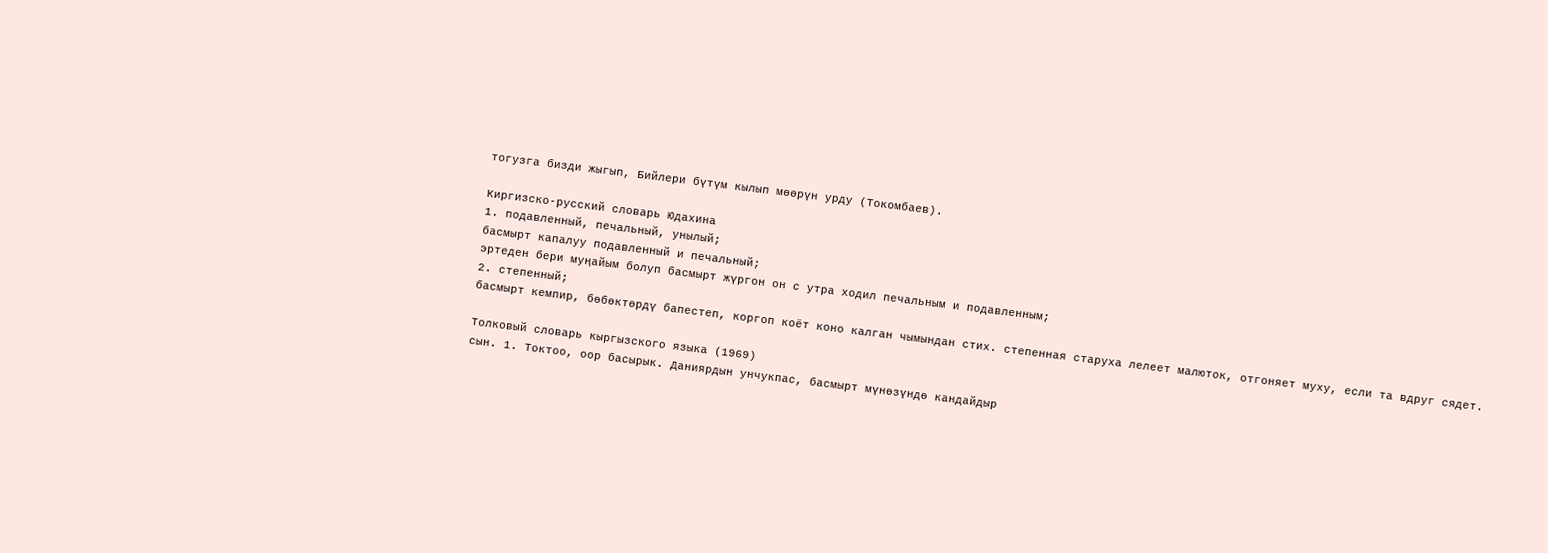тогузга бизди жыгып, Бийлери бүтүм кылып мөөрүн урду (Токомбаев).

Киргизско-русский словарь Юдахина
1. подавленный, печальный, унылый;
басмырт капалуу подавленный и печальный;
эртеден бери муңайым болуп басмырт жүргон он с утра ходил печальным и подавленным;
2. степенный;
басмырт кемпир, бөбөктөрдү бапестеп, коргоп коёт коно калган чымындан стих. степенная старуха лелеет малюток, отгоняет муху, если та вдруг сядет.

Толковый словарь кыргызского языка (1969)
сын. 1. Токтоо, оор басырык. Даниярдын унчукпас, басмырт мүнөзүндө кандайдыр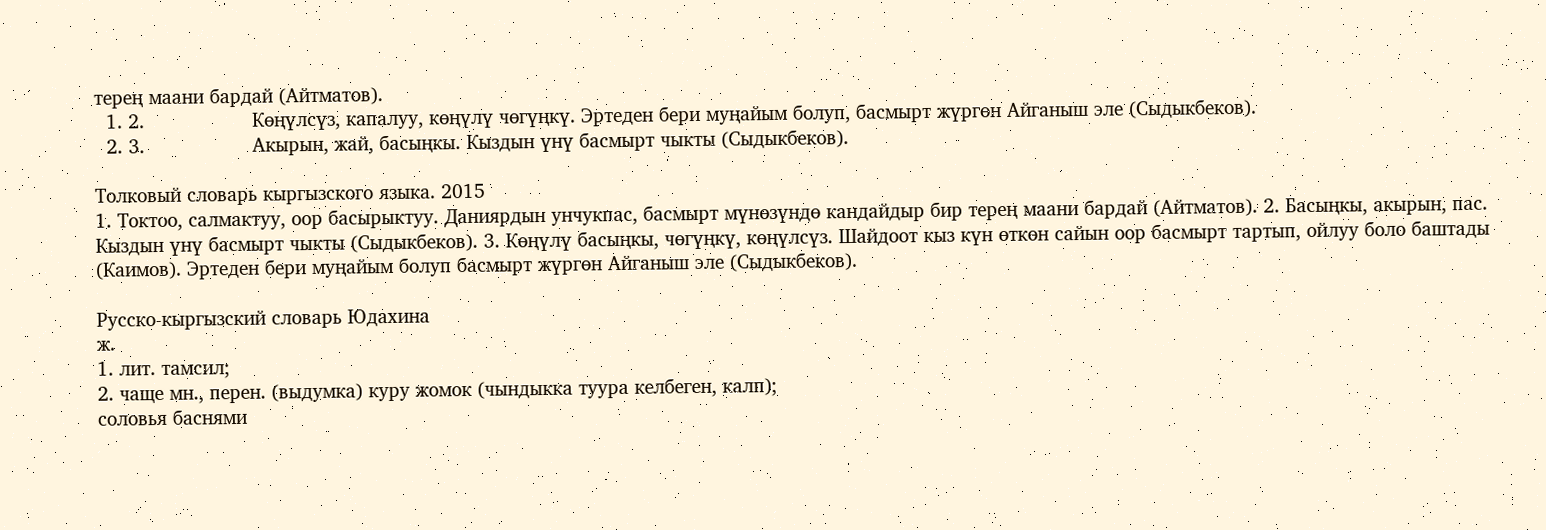терең маани бардай (Айтматов).
  1. 2.                  Көңүлсүз, капалуу, көңүлү чөгүңкү. Эртеден бери муңайым болуп, басмырт жүргөн Айганыш эле (Сыдыкбеков).
  2. 3.                  Акырын, жай, басыңкы. Кыздын үнү басмырт чыкты (Сыдыкбеков).

Толковый словарь кыргызского языка. 2015
1. Токтоо, салмактуу, оор басырыктуу. Даниярдын унчукпас, басмырт мүнөзүндө кандайдыр бир терең маани бардай (Айтматов). 2. Басыңкы, акырын, пас. Кыздын үнү басмырт чыкты (Сыдыкбеков). 3. Көңүлү басыңкы, чөгүңкү, көңүлсүз. Шайдоот кыз күн өткөн сайын оор басмырт тартып, ойлуу боло баштады (Каимов). Эртеден бери муңайым болуп басмырт жүргөн Айганыш эле (Сыдыкбеков).

Русско-кыргызский словарь Юдахина
ж.
1. лит. тамсил;
2. чаще мн., перен. (выдумка) куру жомок (чындыкка туура келбеген, калп);
соловья баснями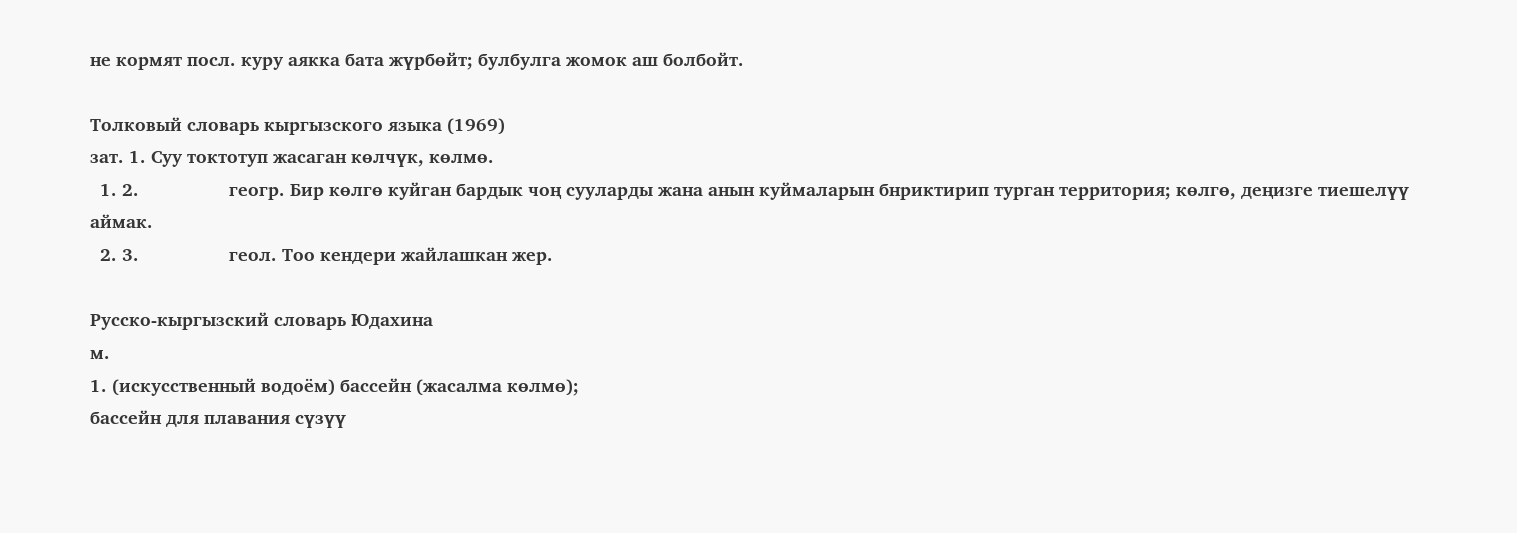не кормят посл. куру аякка бата жүрбөйт; булбулга жомок аш болбойт.

Толковый словарь кыргызского языка (1969)
зат. 1. Суу токтотуп жасаган көлчүк, көлмө.
  1. 2.                  геогр. Бир көлгө куйган бардык чоң сууларды жана анын куймаларын бнриктирип турган территория; көлгө, деңизге тиешелүү аймак.
  2. 3.                  геол. Тоо кендери жайлашкан жер.

Русско-кыргызский словарь Юдахина
м.
1. (искусственный водоём) бассейн (жасалма көлмө);
бассейн для плавания сүзүү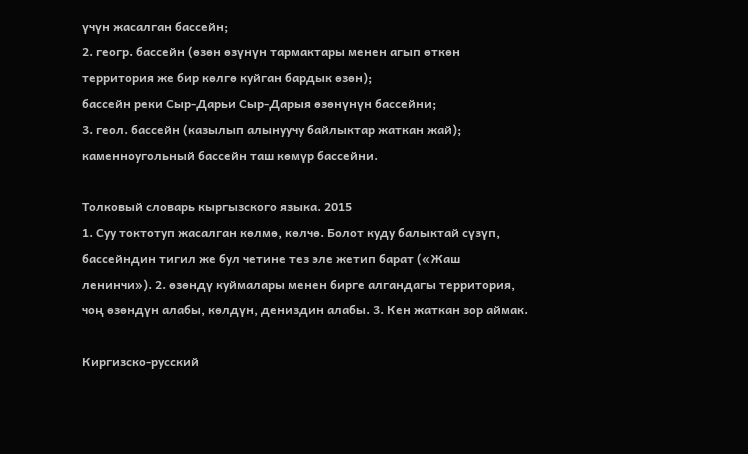үчүн жасалган бассейн;
2. геогр. бассейн (өзөн өзүнүн тармактары менен агып өткөн территория же бир көлгө куйган бардык өзөн);
бассейн реки Сыр-Дарьи Сыр-Дарыя өзөнүнүн бассейни;
3. геол. бассейн (казылып алынуучу байлыктар жаткан жай);
каменноугольный бассейн таш көмүр бассейни.

Толковый словарь кыргызского языка. 2015
1. Суу токтотуп жасалган көлмө, көлчө. Болот куду балыктай сүзүп, бассейндин тигил же бул четине тез эле жетип барат («Жаш ленинчи»). 2. өзөндү куймалары менен бирге алгандагы территория, чоң өзөндүн алабы, көлдүн, дениздин алабы. 3. Кен жаткан зор аймак.

Киргизско-русский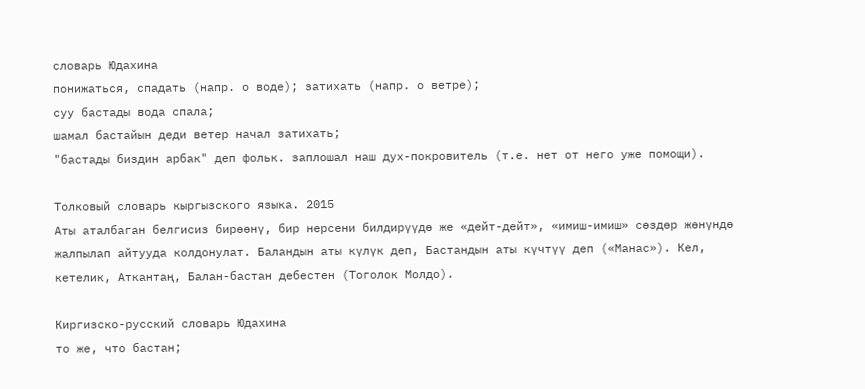словарь Юдахина
понижаться, спадать (напр. о воде); затихать (напр. о ветре);
суу бастады вода спала;
шамал бастайын деди ветер начал затихать;
"бастады биздин арбак" деп фольк. заплошал наш дух-покровитель (т.е. нет от него уже помощи).

Толковый словарь кыргызского языка. 2015
Аты аталбаган белгисиз бирөөнү, бир нерсени билдирүүдө же «дейт-дейт», «имиш-имиш» сөздөр жөнүндө жалпылап айтууда колдонулат. Баландын аты күлүк деп, Бастандын аты күчтүү деп («Манас»). Кел, кетелик, Аткантаң, Балан-бастан дебестен (Тоголок Молдо).

Киргизско-русский словарь Юдахина
то же, что бастан;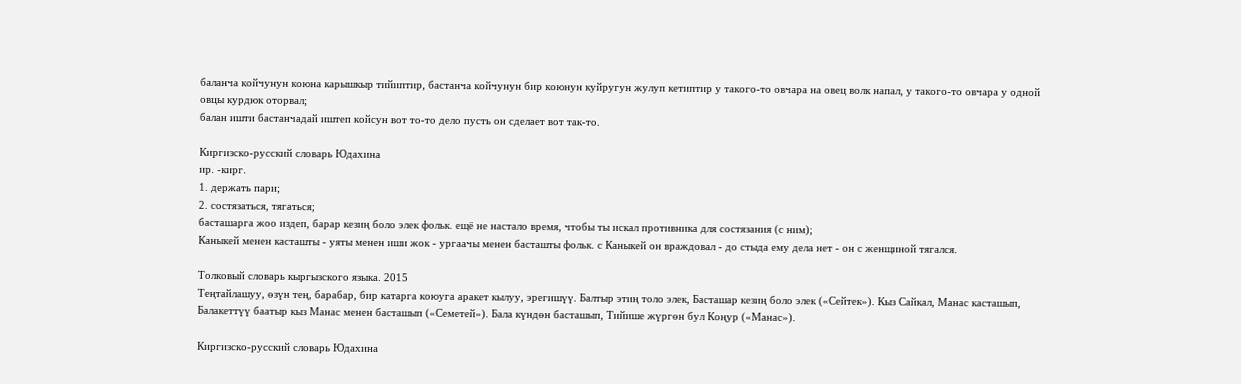баланча койчунун коюна карышкыр тийиптир, бастанча койчунун бир коюнун куйругун жулуп кетиптир у такого-то овчара на овец волк напал, у такого-то овчара у одной овцы курдюк оторвал;
балан ишти бастанчадай иштеп койсун вот то-то дело пусть он сделает вот так-то.

Киргизско-русский словарь Юдахина
ир. -кирг.
1. держать пари;
2. состязаться, тягаться;
басташарга жоо издеп, барар кезиң боло элек фольк. ещё не настало время, чтобы ты искал противника для состязания (с ним);
Каныкей менен касташты - уяты менен иши жок - ургаачы менен басташты фольк. с Каныкей он враждовал - до стыда ему дела нет - он с женщиной тягался.

Толковый словарь кыргызского языка. 2015
Теңтайлашуу, өзүн тең, барабар, бир катарга коюуга аракет кылуу, эрегишүү. Балтыр этиң толо элек, Басташар кезиң боло элек («Сейтек»). Кыз Сайкал, Манас касташып, Балакеттүү баатыр кыз Манас менен басташып («Семетей»). Бала күндөн басташып, Тийише жүргөн бул Коңур («Манас»).

Киргизско-русский словарь Юдахина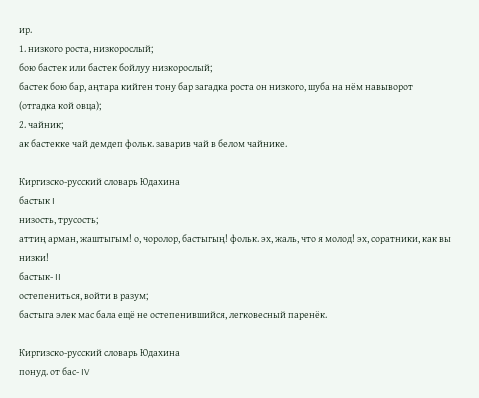ир.
1. низкого роста, низкорослый;
бою бастек или бастек бойлуу низкорослый;
бастек бою бар, аңтара кийген тону бар загадка роста он низкого, шуба на нём навыворот (отгадка кой овца);
2. чайник;
ак бастекке чай демдеп фольк. заварив чай в белом чайнике.

Киргизско-русский словарь Юдахина
бастык I
низость, трусость;
аттиң арман, жаштыгым! о, чоролор, бастыгың! фольк. эх, жаль, что я молод! эх, соратники, как вы низки!
бастык- II
остепениться, войти в разум;
бастыга элек мас бала ещё не остепенившийся, легковесный паренёк.

Киргизско-русский словарь Юдахина
понуд. от бас- IV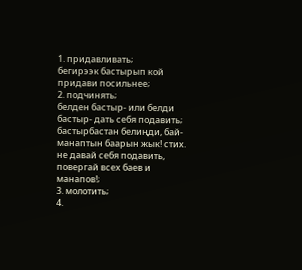1. придавливать;
бегирээк бастырып кой придави посильнее;
2. подчинять;
белден бастыр- или белди бастыр- дать себя подавить;
бастырбастан белиңди, бай-манаптын баарын жык! стих. не давай себя подавить, повергай всех баев и манапов!;
3. молотить;
4.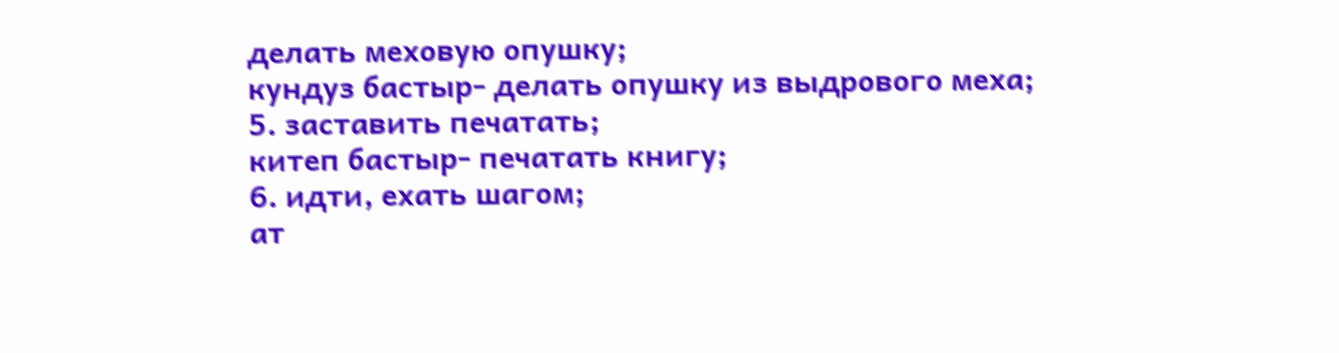делать меховую опушку;
кундуз бастыр- делать опушку из выдрового меха;
5. заставить печатать;
китеп бастыр- печатать книгу;
6. идти, ехать шагом;
ат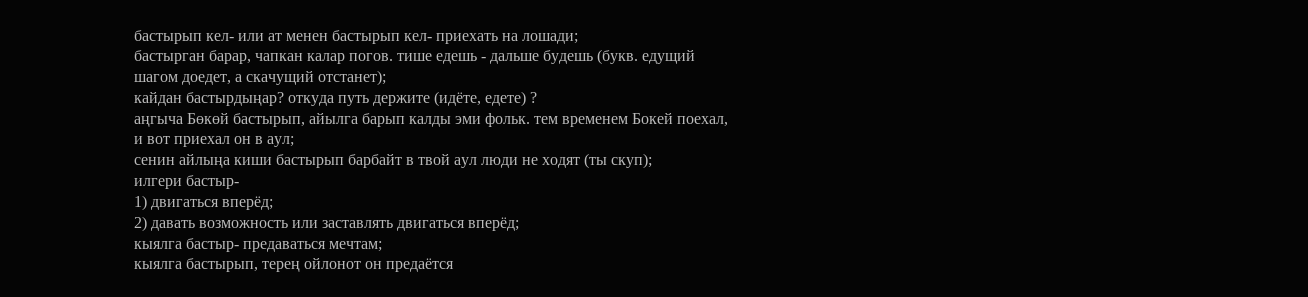бастырып кел- или ат менен бастырып кел- приехать на лошади;
бастырган барар, чапкан калар погов. тише едешь - дальше будешь (букв. едущий шагом доедет, а скачущий отстанет);
кайдан бастырдыңар? откуда путь держите (идёте, едете) ?
аңгыча Бөкөй бастырып, айылга барып калды эми фольк. тем временем Бокей поехал, и вот приехал он в аул;
сенин айлыңа киши бастырып барбайт в твой аул люди не ходят (ты скуп);
илгери бастыр-
1) двигаться вперёд;
2) давать возможность или заставлять двигаться вперёд;
кыялга бастыр- предаваться мечтам;
кыялга бастырып, терең ойлонот он предаётся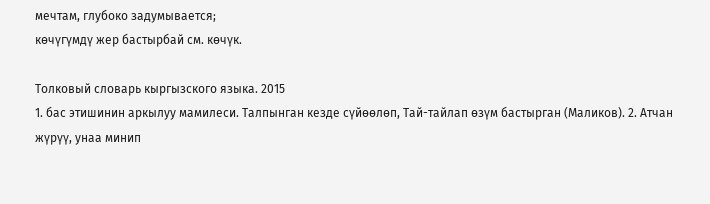мечтам, глубоко задумывается;
көчүгүмдү жер бастырбай см. көчүк.

Толковый словарь кыргызского языка. 2015
1. бас этишинин аркылуу мамилеси. Талпынган кезде сүйөөлөп, Тай-тайлап өзүм бастырган (Маликов). 2. Атчан жүрүү, унаа минип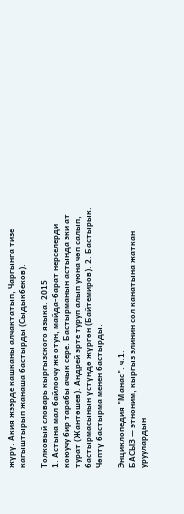жүрү. Акия жээрде кашканы алчактатып, Чаргынга тизе кагыштырып жанаша бастырды (Сыдыкбеков).

Толковый словарь кыргызского языка. 2015
1. Астына мал байлоочу же отун, майда-барат нерселерди коюучу бир тарабы ачык сере. Бастырманын астында эки ат турат (Жантөшев). Андрей эрте туруп алып уюна чөп салып, бастырмасынын үстүндө жүргөн (Байтемиров). 2. Бастырык. Чөптү бастырма менен бастырды.

Энциклопедия "Манас". ч.1.
БАСЫЗ — этноним, кыргыз элинин сол канатына жаткан уруулардын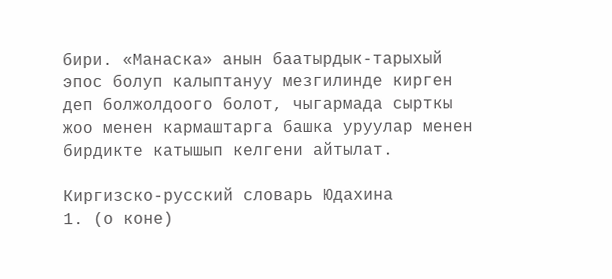бири. «Манаска» анын баатырдык-тарыхый эпос болуп калыптануу мезгилинде кирген деп болжолдоого болот, чыгармада сырткы жоо менен кармаштарга башка уруулар менен бирдикте катышып келгени айтылат.

Киргизско-русский словарь Юдахина
1. (о коне)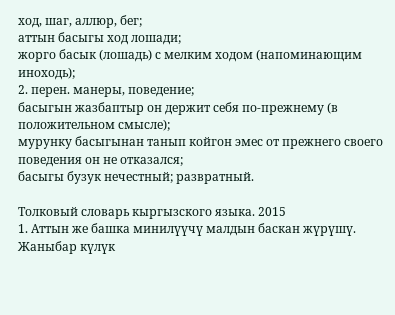ход, шаг, аллюр, бег;
аттын басыгы ход лошади;
жорго басык (лошадь) с мелким ходом (напоминающим иноходь);
2. перен. манеры, поведение;
басыгын жазбаптыр он держит себя по-прежнему (в положительном смысле);
мурунку басыгынан танып койгон эмес от прежнего своего поведения он не отказался;
басыгы бузук нечестный; развратный.

Толковый словарь кыргызского языка. 2015
1. Аттын же башка минилүүчү малдын баскан жүрүшү. Жаныбар күлүк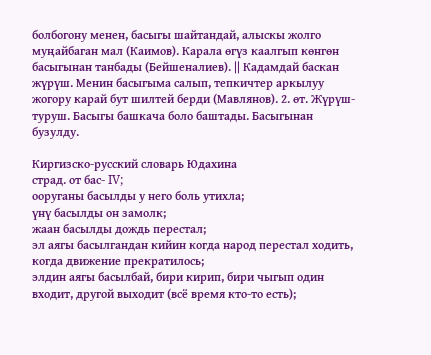болбогону менен, басыгы шайтандай, алыскы жолго муңайбаган мал (Каимов). Карала өгүз каалгып көнгөн басыгынан танбады (Бейшеналиев). || Кадамдай баскан жүрүш. Менин басыгыма салып, тепкичтер аркылуу жогору карай бут шилтей берди (Мавлянов). 2. өт. Жүрүш-туруш. Басыгы башкача боло баштады. Басыгынан бузулду.

Киргизско-русский словарь Юдахина
страд. от бас- IV;
ооруганы басылды у него боль утихла;
үнү басылды он замолк;
жаан басылды дождь перестал;
эл аягы басылгандан кийин когда народ перестал ходить, когда движение прекратилось;
элдин аягы басылбай, бири кирип, бири чыгып один входит, другой выходит (всё время кто-то есть);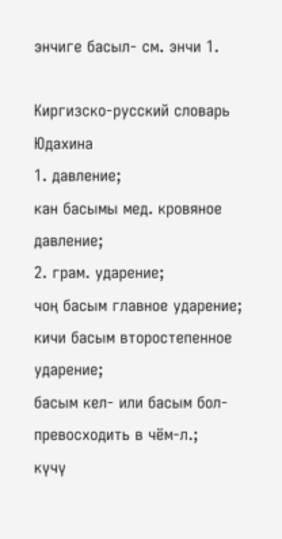энчиге басыл- см. энчи 1.

Киргизско-русский словарь Юдахина
1. давление;
кан басымы мед. кровяное давление;
2. грам. ударение;
чоң басым главное ударение;
кичи басым второстепенное ударение;
басым кел- или басым бол- превосходить в чём-л.;
күчү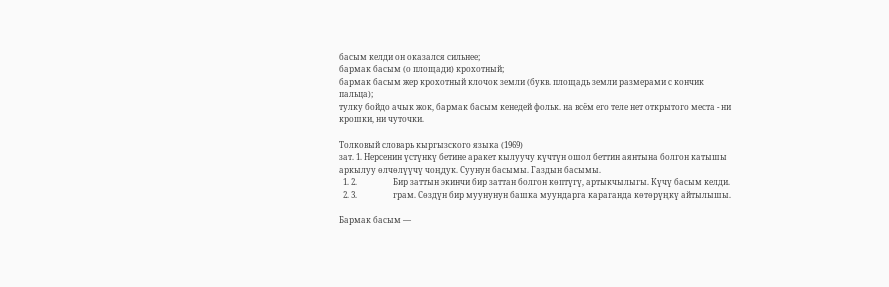басым келди он оказался сильнее;
бармак басым (о площади) крохотный;
бармак басым жер крохотный клочок земли (букв. площадь земли размерами с кончик пальца);
тулку бойдо ачык жок, бармак басым кенедей фольк. на всём его теле нет открытого места - ни крошки, ни чуточки.

Толковый словарь кыргызского языка (1969)
зат. 1. Нерсенин үстүнкү бетине аракет кылуучу күчтүн ошол беттин аянтына болгон катышы аркылуу өлчөлүүчү чоңдук. Суунун басымы. Газдын басымы.
  1. 2.                  Бир заттын экинчи бир заттан болгон көптүгү, артыкчылыгы. Күчү басым келди.
  2. 3.                  грам. Сөздүн бир муунунун башка муундарга караганда көтөрүңкү айтылышы.

Бармак басым —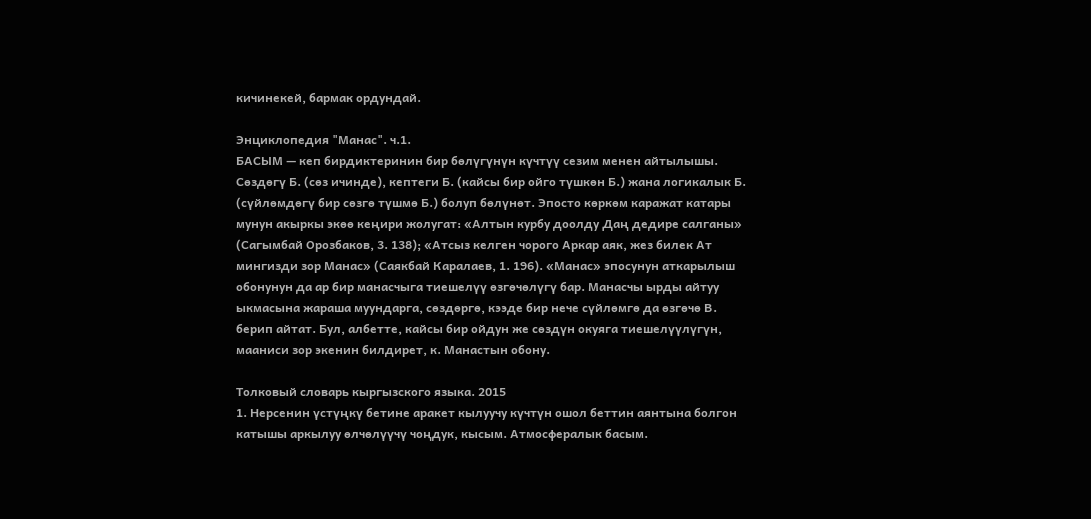кичинекей, бармак ордундай.

Энциклопедия "Манас". ч.1.
БАСЫМ — кеп бирдиктеринин бир бөлүгүнүн күчтүү сезим менен айтылышы. Сөздөгү Б. (сөз ичинде), кептеги Б. (кайсы бир ойго түшкөн Б.) жана логикалык Б. (сүйлөмдөгү бир сөзгө түшмө Б.) болуп бөлүнөт. Эпосто көркөм каражат катары мунун акыркы экөө кеңири жолугат: «Алтын курбу доолду Даң дедире салганы» (Сагымбай Орозбаков, 3. 138); «Атсыз келген чорого Аркар аяк, жез билек Ат мингизди зор Манас» (Саякбай Каралаев, 1. 196). «Манас» эпосунун аткарылыш обонунун да ар бир манасчыга тиешелүү өзгөчөлүгү бар. Манасчы ырды айтуу ыкмасына жараша муундарга, сөздөргө, кээде бир нече сүйлөмгө да өзгөчө В. берип айтат. Бул, албетте, кайсы бир ойдун же сөздүн окуяга тиешелүүлүгүн, мааниси зор экенин билдирет, к. Манастын обону.

Толковый словарь кыргызского языка. 2015
1. Нерсенин үстүңкү бетине аракет кылуучу күчтүн ошол беттин аянтына болгон катышы аркылуу өлчөлүүчү чоңдук, кысым. Атмосфералык басым.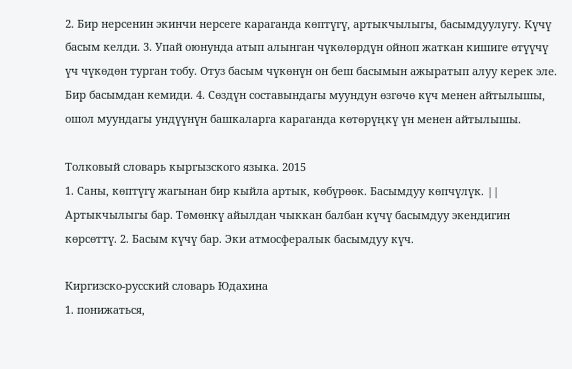2. Бир нерсенин экинчи нерсеге караганда көптүгү, артыкчылыгы, басымдуулугу. Күчү басым келди. 3. Упай оюнунда атып алынган чүкөлөрдүн ойноп жаткан кишиге өтүүчү үч чүкөдөн турган тобу. Отуз басым чүкөнүн он беш басымын ажыратып алуу керек эле. Бир басымдан кемиди. 4. Сөздүн составындагы муундун өзгөчө күч менен айтылышы, ошол муундагы ундүүнүн башкаларга караганда көтөрүңкү үн менен айтылышы.

Толковый словарь кыргызского языка. 2015
1. Саны, көптүгү жагынан бир кыйла артык, көбүрөөк. Басымдуу көпчүлүк. || Артыкчылыгы бар. Төмөнкү айылдан чыккан балбан күчү басымдуу экендигин көрсөттү. 2. Басым күчү бар. Эки атмосфералык басымдуу күч.

Киргизско-русский словарь Юдахина
1. понижаться,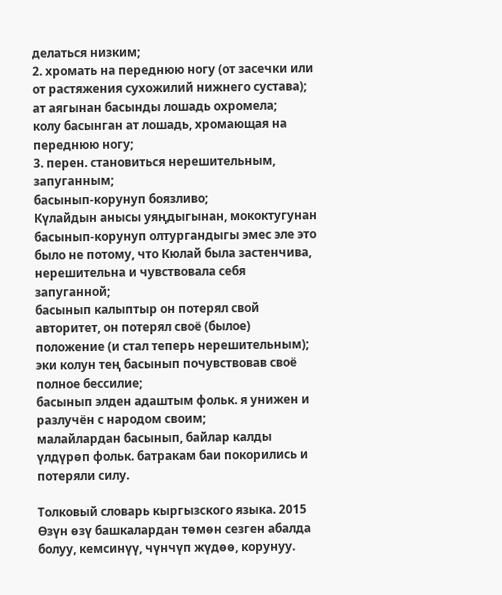делаться низким;
2. хромать на переднюю ногу (от засечки или от растяжения сухожилий нижнего сустава);
ат аягынан басынды лошадь охромела;
колу басынган ат лошадь, хромающая на переднюю ногу;
3. перен. становиться нерешительным, запуганным;
басынып-корунуп боязливо;
Күлайдын анысы уяңдыгынан, мококтугунан басынып-корунуп олтургандыгы эмес эле это было не потому, что Кюлай была застенчива, нерешительна и чувствовала себя запуганной;
басынып калыптыр он потерял свой авторитет, он потерял своё (былое) положение (и стал теперь нерешительным);
эки колун тең басынып почувствовав своё полное бессилие;
басынып элден адаштым фольк. я унижен и разлучён с народом своим;
малайлардан басынып, байлар калды үлдүрөп фольк. батракам баи покорились и потеряли силу.

Толковый словарь кыргызского языка. 2015
Өзүн өзү башкалардан төмөн сезген абалда болуу, кемсинүү, чүнчүп жүдөө, корунуу.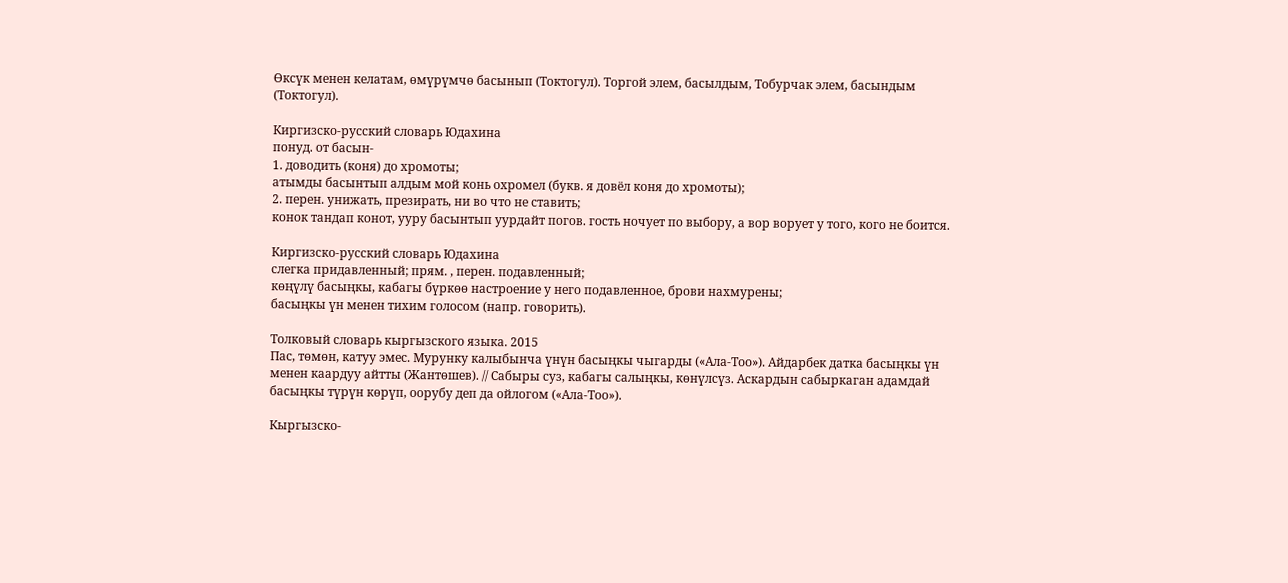Өксүк менен келатам, өмүрүмчө басынып (Токтогул). Торгой элем, басылдым, Тобурчак элем, басындым (Токтогул).

Киргизско-русский словарь Юдахина
понуд. от басын-
1. доводить (коня) до хромоты;
атымды басынтып алдым мой конь охромел (букв. я довёл коня до хромоты);
2. перен. унижать, презирать, ни во что не ставить;
конок тандап конот, ууру басынтып уурдайт погов. гость ночует по выбору, а вор ворует у того, кого не боится.

Киргизско-русский словарь Юдахина
слегка придавленный; прям. , перен. подавленный;
көңүлү басыңкы, кабагы бүркөө настроение у него подавленное, брови нахмурены;
басыңкы үн менен тихим голосом (напр. говорить).

Толковый словарь кыргызского языка. 2015
Пас, төмөн, катуу эмес. Мурунку калыбынча үнүн басыңкы чыгарды («Ала-Тоо»). Айдарбек датка басыңкы үн менен каардуу айтты (Жантөшев). // Сабыры суз, кабагы салыңкы, көнүлсүз. Аскардын сабыркаган адамдай басыңкы түрүн көрүп, оорубу деп да ойлогом («Ала-Тоо»).

Кыргызско-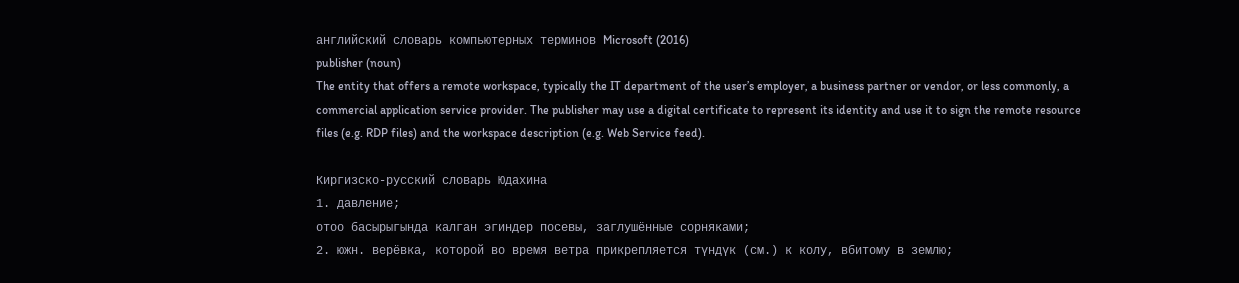английский словарь компьютерных терминов Microsoft (2016)
publisher (noun)
The entity that offers a remote workspace, typically the IT department of the user’s employer, a business partner or vendor, or less commonly, a commercial application service provider. The publisher may use a digital certificate to represent its identity and use it to sign the remote resource files (e.g. RDP files) and the workspace description (e.g. Web Service feed).

Киргизско-русский словарь Юдахина
1. давление;
отоо басырыгында калган эгиндер посевы, заглушённые сорняками;
2. южн. верёвка, которой во время ветра прикрепляется түндүк (см.) к колу, вбитому в землю;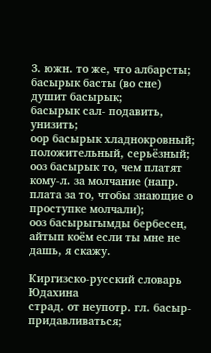3. южн. то же, что албарсты;
басырык басты (во сне) душит басырык;
басырык сал- подавить, унизить;
оор басырык хладнокровный; положительный, серьёзный;
ооз басырык то, чем платят кому-л. за молчание (напр. плата за то, чтобы знающие о проступке молчали);
ооз басырыгымды бербесең, айтып коём если ты мне не дашь, я скажу.

Киргизско-русский словарь Юдахина
страд. от неупотр. гл. басыр-
придавливаться;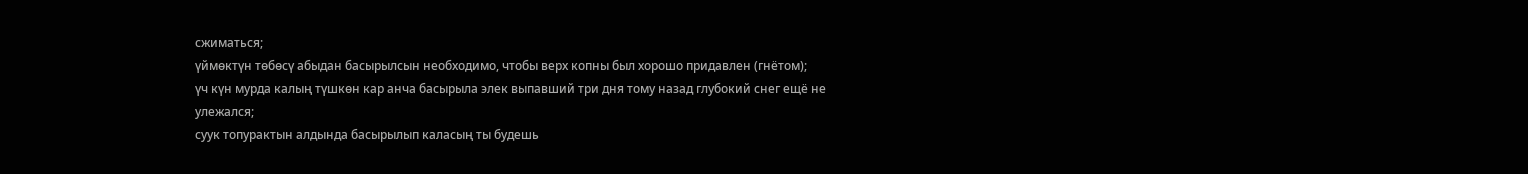сжиматься;
үймөктүн төбөсү абыдан басырылсын необходимо, чтобы верх копны был хорошо придавлен (гнётом);
үч күн мурда калың түшкөн кар анча басырыла элек выпавший три дня тому назад глубокий снег ещё не улежался;
суук топурактын алдында басырылып каласың ты будешь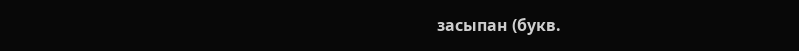засыпан (букв.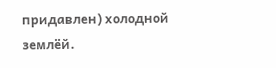придавлен) холодной землёй.